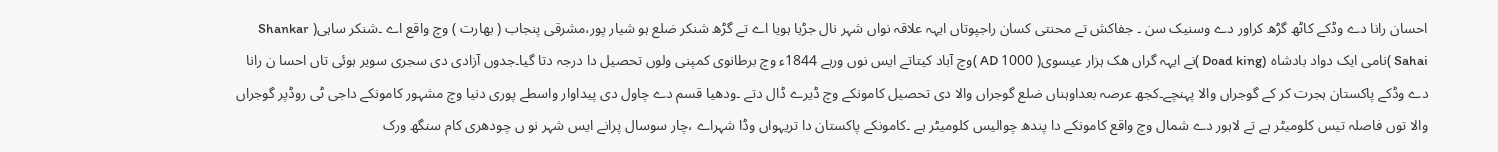احسان رانا دے وڈکے کاٹھ گڑھ کراور دے وسنیک سن ۔ جفاکش تے محنتی کسان راجپوتاں ایہہ علاقہ نواں شہر نال جڑیا ہویا اے تے گڑھ شنکر ضلع ہو شیار پور،مشرقی پنجاب ( بھارت ) وچ واقع اے ۔شنکر ساہی( Shankar Sahai )نامی ایک دواد بادشاہ (Doad king )نے ایہہ گراں ھک ہزار عیسوی( 1000 AD )وچ آباد کیتاتے ایس نوں ورہے 1844ء وچ برطانوی کمپنی ولوں تحصیل دا درجہ دتا گیا۔جدوں آزادی دی سجری سویر ہوئی تاں احسا ن رانا دے وڈکے پاکستان ہجرت کر کے گوجراں والا پہنچے۔کجھ عرصہ بعداوہناں ضلع گوجراں والا دی تحصیل کامونکے وچ ڈیرے ڈال دتے ۔ودھیا قسم دے چاول دی پیداوار واسطے پوری دنیا وچ مشہور کامونکے داجی ٹی روڈپر گوجراں والا توں فاصلہ تیس کلومیٹر ہے تے لاہور دے شمال وچ واقع کامونکے دا پندھ چوالیس کلومیٹر ہے ۔کامونکے پاکستان دا تریہواں وڈا شہراے ،چار سوسال پرانے ایس شہر نو ں چودھری کام سنگھ ورک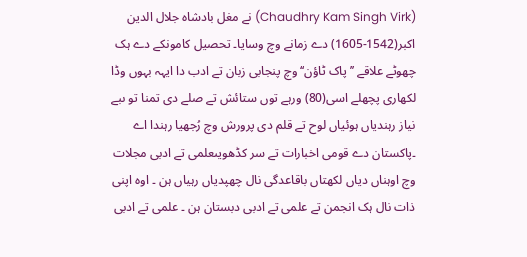(Chaudhry Kam Singh Virk) نے مغل بادشاہ جلال الدین اکبر(1542-1605) دے زمانے وچ وسایا۔ تحصیل کامونکے دے ہک چھوٹے علاقے ’’ پاک ٹاؤن‘‘ وچ پنجابی زبان تے ادب دا ایہہ بہوں وڈا لکھاری پچھلے اسی(80) ورہے توں ستائش تے صلے دی تمنا تو ںبے نیاز رہندیاں ہوئیاں لوح تے قلم دی پرورش وچ رُجھیا رہندا اے ۔پاکستان دے قومی اخبارات تے سر کڈھویںعلمی تے ادبی مجلات وچ اوہناں دیاں لکھتاں باقاعدگی نال چھپدیاں رہیاں ہن ۔ اوہ اپنی ذات نال ہک انجمن تے علمی تے ادبی دبستان ہن ۔ علمی تے ادبی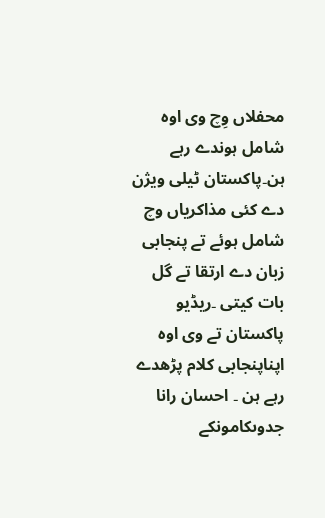محفلاں وِچ وی اوہ شامل ہوندے رہے ہن۔پاکستان ٹیلی ویژن دے کئی مذاکریاں وچ شامل ہوئے تے پنجابی زبان دے ارتقا تے گل بات کیتی ۔ریڈیو پاکستان تے وی اوہ اپناپنجابی کلام پڑھدے رہے ہن ۔ احسان رانا جدوںکامونکے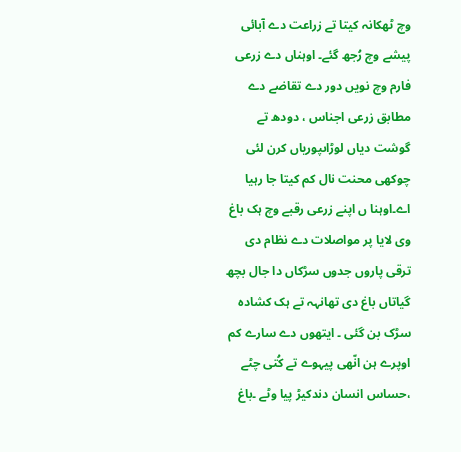وچ ٹھکانہ کیتا تے زراعت دے آبائی پیشے وچ رُجھ گئے۔ اوہناں دے زرعی فارم وچ نویں دور دے تقاضے دے مطابق زرعی اجناس ، دودھ تے گوشت دیاں لوڑاںپوریاں کرن لئی چوکھی محنت نال کم کیتا جا رہیا اے۔اوہنا ں اپنے زرعی رقبے وچ ہک باغ وی لایا پر مواصلات دے نظام دی ترقی پاروں جدوں سڑکاں دا جال بچھ گیاتاں باغ دی تھانہہ تے ہک کشادہ سڑک بن گئی ۔ ایتھوں دے سارے کم اوپرے ہن انّھی پیہوے تے کُتی چٹے ،حساس انسان دندکیڑ پیا وٹے ۔باغ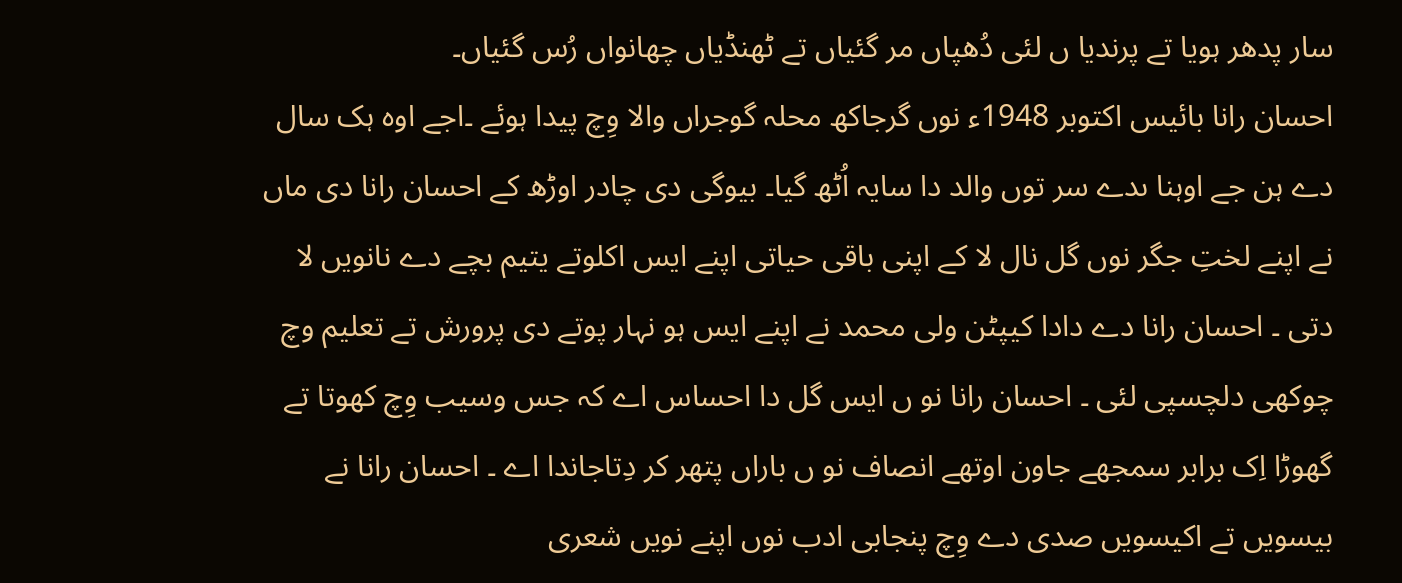سار پدھر ہویا تے پرندیا ں لئی دُھپاں مر گئیاں تے ٹھنڈیاں چھانواں رُس گئیاں۔
احسان رانا بائیس اکتوبر 1948ء نوں گرجاکھ محلہ گوجراں والا وِچ پیدا ہوئے ۔اجے اوہ ہک سال دے ہن جے اوہنا ںدے سر توں والد دا سایہ اُٹھ گیا۔ بیوگی دی چادر اوڑھ کے احسان رانا دی ماں نے اپنے لختِ جگر نوں گل نال لا کے اپنی باقی حیاتی اپنے ایس اکلوتے یتیم بچے دے نانویں لا دتی ۔ احسان رانا دے دادا کیپٹن ولی محمد نے اپنے ایس ہو نہار پوتے دی پرورش تے تعلیم وچ چوکھی دلچسپی لئی ۔ احسان رانا نو ں ایس گل دا احساس اے کہ جس وسیب وِچ کھوتا تے گھوڑا اِک برابر سمجھے جاون اوتھے انصاف نو ں باراں پتھر کر دِتاجاندا اے ۔ احسان رانا نے بیسویں تے اکیسویں صدی دے وِچ پنجابی ادب نوں اپنے نویں شعری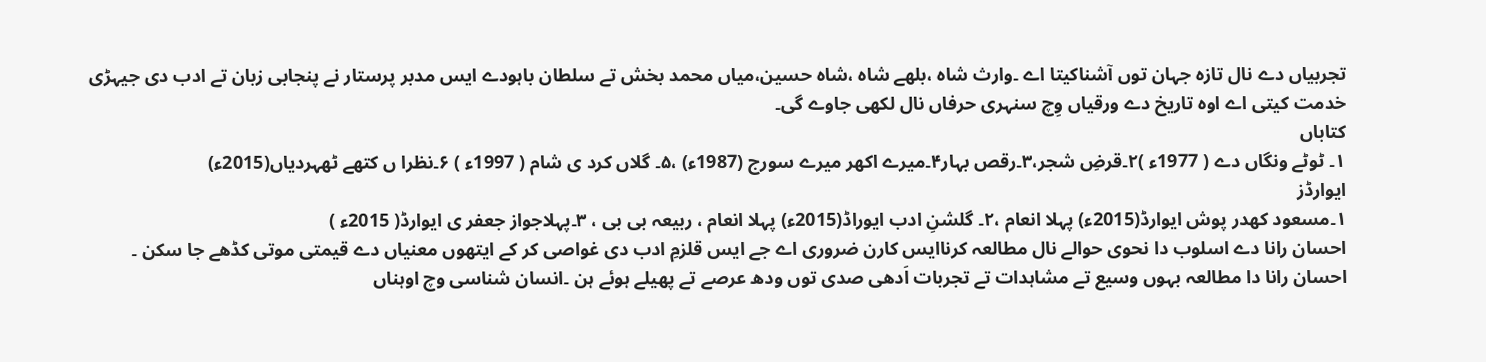تجربیاں دے نال تازہ جہان توں آشناکیتا اے ۔وارث شاہ ،بلھے شاہ ،شاہ حسین،میاں محمد بخش تے سلطان باہودے ایس مدبر پرستار نے پنجابی زبان تے ادب دی جیہڑی خدمت کیتی اے اوہ تاریخ دے ورقیاں وِچ سنہری حرفاں نال لکھی جاوے گی۔
کتاباں
۱۔ ٹوٹے ونگاں دے ( 1977ء )۲۔قرضِ شجر،۳۔رقص بہار۴۔میرے اکھر میرے سورج (1987ء) ،۵۔ گلاں کرد ی شام ( 1997ء ) ۶۔نظرا ں کتھے ٹھہردیاں(2015ء)
ایوارڈز
۱۔مسعود کھدر پوش ایوارڈ(2015ء) پہلا انعام ،۲۔ گلشنِ ادب ایوراڈ(2015ء) پہلا انعام ، ربیعہ بی بی ، ۳۔پہلاجواز جعفر ی ایوارڈ( 2015ء )
احسان رانا دے اسلوب دا نحوی حوالے نال مطالعہ کرناایس کارن ضروری اے جے ایس قلزمِ ادب دی غواصی کر کے ایتھوں معنیاں دے قیمتی موتی کڈھے جا سکن ۔ احسان رانا دا مطالعہ بہوں وسیع تے مشاہدات تے تجربات اَدھی صدی توں ودھ عرصے تے پھیلے ہوئے ہن ۔انسان شناسی وچ اوہناں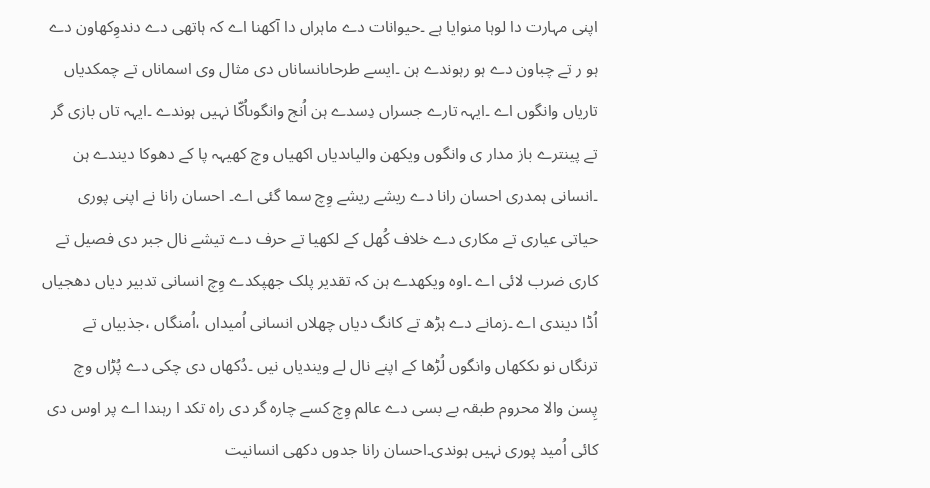اپنی مہارت دا لوہا منوایا ہے ۔حیوانات دے ماہراں دا آکھنا اے کہ ہاتھی دے دندوِکھاون دے ہو ر تے چباون دے ہو رہوندے ہن ۔ایسے طرحاںانساناں دی مثال وی اسماناں تے چمکدیاں تاریاں وانگوں اے ۔ایہہ تارے جسراں دِسدے ہن اُنج وانگوںاُکّا نہیں ہوندے ۔ایہہ تاں بازی گر تے پینترے باز مدار ی وانگوں ویکھن والیاںدیاں اکھیاں وچ کھیہہ پا کے دھوکا دیندے ہن ۔انسانی ہمدری احسان رانا دے ریشے ریشے وِچ سما گئی اے۔ احسان رانا نے اپنی پوری حیاتی عیاری تے مکاری دے خلاف کُھل کے لکھیا تے حرف دے تیشے نال جبر دی فصیل تے کاری ضرب لائی اے ۔اوہ ویکھدے ہن کہ تقدیر پلک جھپکدے وِچ انسانی تدبیر دیاں دھجیاں اُڈا دیندی اے ۔زمانے دے ہڑھ تے کانگ دیاں چھلاں انسانی اُمیداں ،اُمنگاں ،جذبیاں تے ترنگاں نو ںککھاں وانگوں لُڑھا کے اپنے نال لے ویندیاں نیں ۔دُکھاں دی چکی دے پُڑاں وچ پِسن والا محروم طبقہ بے بسی دے عالم وِچ کسے چارہ گر دی راہ تکد ا رہندا اے پر اوس دی کائی اُمید پوری نہیں ہوندی۔احسان رانا جدوں دکھی انسانیت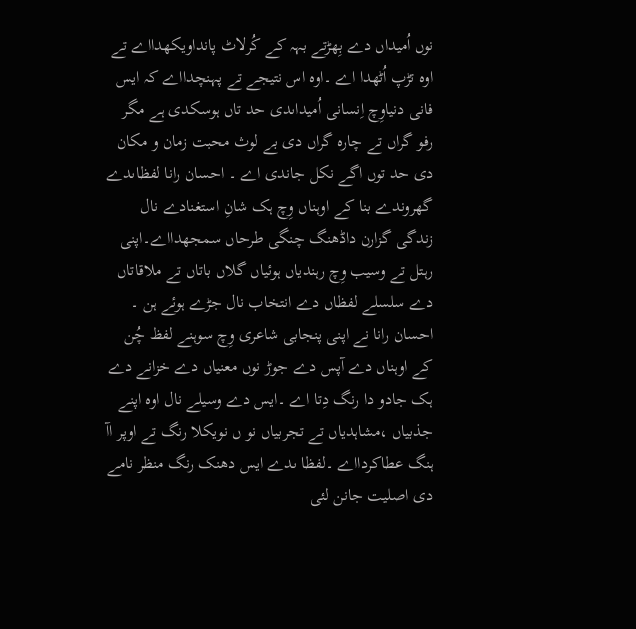نوں اُمیداں دے بِھڑتے بہہ کے کُرلاٹ پانداویکھدااے تے اوہ تڑپ اُٹھدا اے ۔اوہ اس نتیجے تے پہنچدااے کہ ایس فانی دنیاوِچ اِنسانی اُمیداںدی حد تاں ہوسکدی ہے مگر رفو گراں تے چارہ گراں دی بے لوث محبت زمان و مکان دی حد توں اگے نکل جاندی اے ۔ احسان رانا لفظاںدے گھروندے بنا کے اوہناں وِچ ہک شانِ استغنادے نال زندگی گزارن داڈھنگ چنگی طرحاں سمجھدااے۔اپنی رہتل تے وسیب وِچ رہندیاں ہوئیاں گلاں باتاں تے ملاقاتاں دے سلسلے لفظاں دے انتخاب نال جڑے ہوئے ہن ۔ احسان رانا نے اپنی پنجابی شاعری وِچ سوہنے لفظ چُن کے اوہناں دے آپس دے جوڑ نوں معنیاں دے خزانے دے ہک جادو دا رنگ دِتا اے ۔ایس دے وسیلے نال اوہ اپنے جذبیاں ،مشاہدیاں تے تجربیاں نو ں نویکلا رنگ تے اوپر اآ ہنگ عطاکردااے ۔لفظا ںدے ایس دھنک رنگ منظر نامے دی اصلیت جانن لئی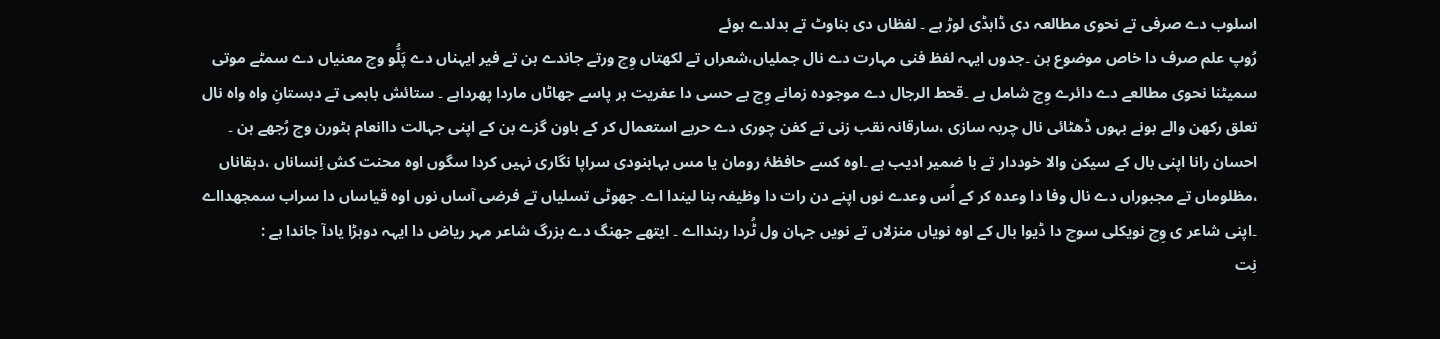اسلوب دے صرفی تے نحوی مطالعہ دی ڈاہڈی لوڑ ہے ۔ لفظاں دی بناوٹ تے بدلدے ہوئے
رُوپ علم صرف دا خاص موضوع ہن ۔جدوں ایہہ لفظ فنی مہارت دے نال جملیاں،شعراں تے لکھتاں وِچ ورتے جاندے ہن تے فیر ایہناں دے پَلُّو وچ معنیاں دے سمٹے موتی سمیٹنا نحوی مطالعے دے دائرے وِچ شامل ہے ۔قحط الرجال دے موجودہ زمانے وِچ بے حسی دا عفریت ہر پاسے جھاٹاں ماردا پھرداہے ۔ ستائش باہمی تے دبستانِ واہ واہ نال تعلق رکھن والے بونے بہوں ڈھٹائی نال چربہ سازی ،سارقانہ نقب زنی تے کفن چوری دے حربے استعمال کر کے باون گزے بن کے اپنی جہالت داانعام بٹورن وچ رُجھے ہن ۔ احسان رانا اپنی بال کے سیکن والا خوددار تے با ضمیر ادیب ہے ۔اوہ کسے حافظۂ رومان یا مس بہابنودی سراپا نگاری نہیں کردا سگوں اوہ محنت کش اِنساناں ،دہقاناں ،مظلوماں تے مجبوراں دے نال وفا دا وعدہ کر کے اُس وعدے نوں اپنے دن رات دا وظیفہ بنا لیندا اے۔ جھوٹی تسلیاں تے فرضی آساں نوں اوہ قیاساں دا سراب سمجھدااے ۔اپنی شاعر ی وِچ نویکلی سوچ دا ڈیوا بال کے اوہ نویاں منزلاں تے نویں جہان ول ٹُردا رہندااے ۔ ایتھے جھنگ دے بزرگ شاعر مہر ریاض دا ایہہ دوہڑا یادآ جاندا ہے :
نِت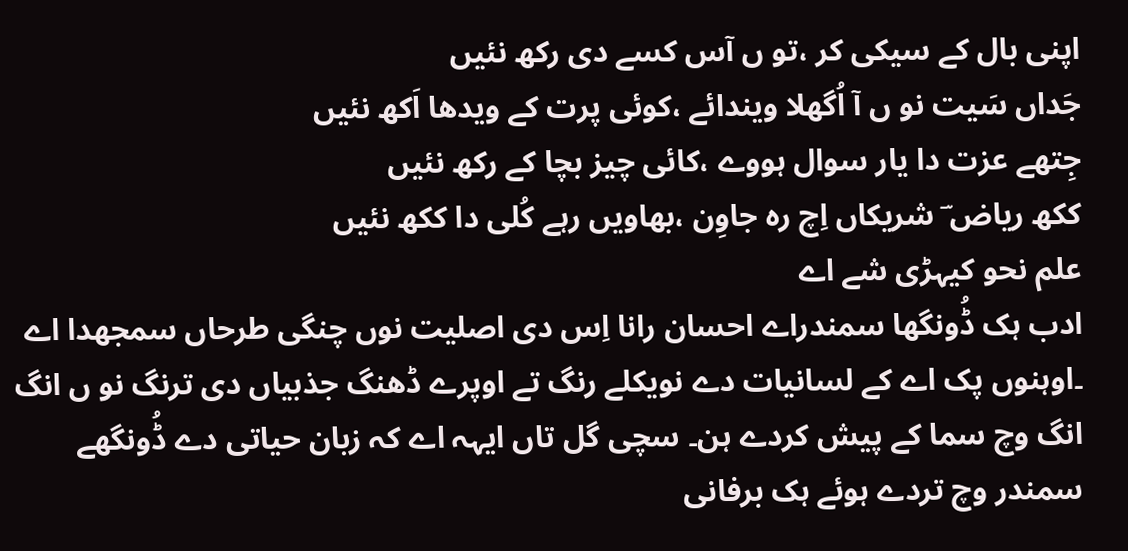اپنی بال کے سیکی کر ،تو ں آس کسے دی رکھ نئیں
جَداں سَیت نو ں آ اُگھلا ویندائے ،کوئی پرت کے ویدھا اَکھ نئیں
جِتھے عزت دا یار سوال ہووے ،کائی چیز بچا کے رکھ نئیں
ککھ ریاض ؔ شریکاں اِچ رہ جاوِن ،بھاویں رہے کُلی دا ککھ نئیں
علم نحو کیہڑی شے اے
ادب ہک ڈُونگھا سمندراے احسان رانا اِس دی اصلیت نوں چنگی طرحاں سمجھدا اے ۔اوہنوں پک اے کے لسانیات دے نویکلے رنگ تے اوپرے ڈھنگ جذبیاں دی ترنگ نو ں انگ انگ وچ سما کے پیش کردے ہن۔ سچی گل تاں ایہہ اے کہ زبان حیاتی دے ڈُونگھے سمندر وچ تردے ہوئے ہک برفانی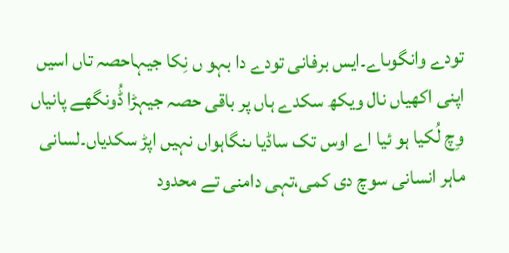تودے وانگوںاے۔ایس برفانی تودے دا بہو ں نِکا جیہاحصہ تاں اسیں اپنی اکھیاں نال ویکھ سکدے ہاں پر باقی حصہ جیہڑا ڈُونگھے پانیاں وِچ لُکیا ہو ئیا اے اوس تک ساڈیا ںنگاہواں نہیں اپڑ سکدیاں۔لسانی ماہر انسانی سوچ دی کمی،تہی دامنی تے محدود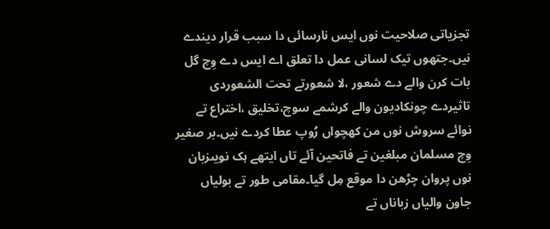تجزیاتی صلاحیت نوں ایس نارسائی دا سبب قرار دیندے نیں۔جتھوں تیک لسانی عمل دا تعلق اے ایس دے وِچ گل بات کرن والے دے شعور ،لا شعورتے تحت الشعوردی تاثیردے چونکادیون والے کرشمے سوچ،تخلیق ،اختراع تے نوائے سروش نوں من کھچواں رُوپ عطا کردے نیں۔بر صغیر وِچ مسلمان مبلغین تے فاتحین آئے تاں ایتھے ہک نویںزبان نوں پروان چڑھن دا موقع مِل گیا۔مقامی طور تے بولیاں جاون والیاں زباناں تے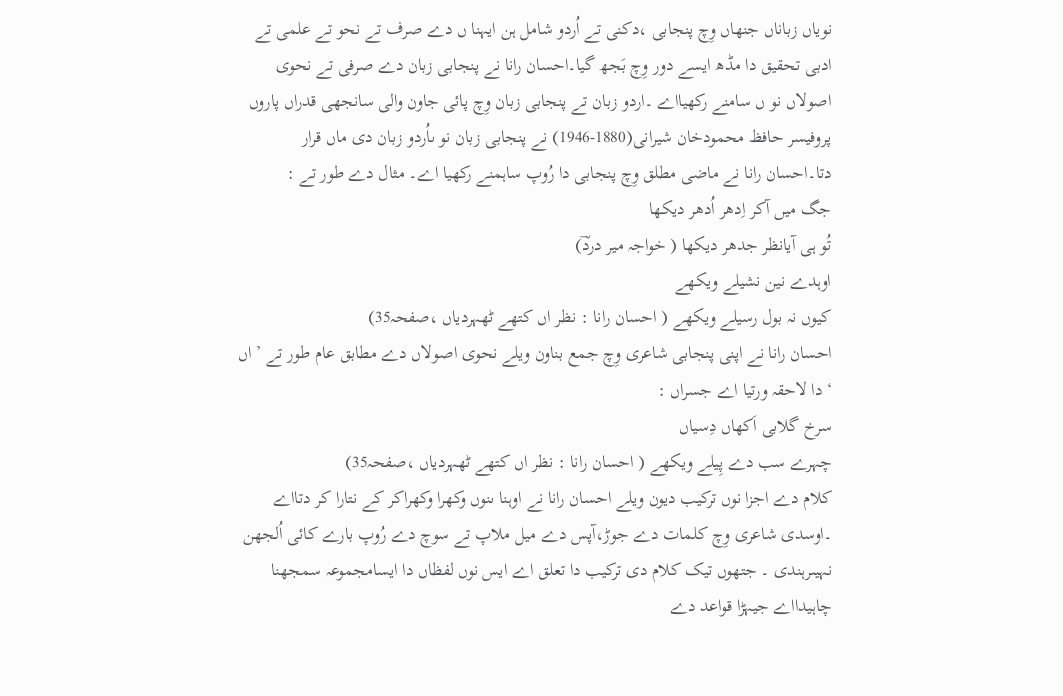نویاں زباناں جنھاں وِچ پنجابی ،دکنی تے اُردو شامل ہن ایہنا ں دے صرف تے نحو تے علمی تے ادبی تحقیق دا مڈھ ایسے دور وِچ بَجھ گیا۔احسان رانا نے پنجابی زبان دے صرفی تے نحوی اصولاں نو ں سامنے رکھیااے ۔اردو زبان تے پنجابی زبان وِچ پائی جاون والی سانجھی قدراں پاروں پروفیسر حافظ محمودخان شیرانی(1880-1946) نے پنجابی زبان نو ںاُردو زبان دی ماں قرار دتا۔احسان رانا نے ماضی مطلق وِچ پنجابی دا رُوپ ساہمنے رکھیا اے۔ مثال دے طور تے :
جگ میں آکر اِدھر اُدھر دیکھا
تُو ہی آیانظر جدھر دیکھا ( خواجہ میر دردؔ)
اوہدے نین نشیلے ویکھے
کیوں نہ بول رسیلے ویکھے ( احسان رانا : نظر اں کتھے ٹھہردیاں ،صفحہ35)
احسان رانا نے اپنی پنجابی شاعری وِچ جمع بناون ویلے نحوی اصولاں دے مطابق عام طور تے ’ اں ‘ دا لاحقہ ورتیا اے جسراں :
سرخ گلابی اَکھاں دِسیاں
چہرے سب دے پِیلے ویکھے ( احسان رانا : نظر اں کتھے ٹھہردیاں ،صفحہ35)
کلام دے اجزا نوں ترکیب دیون ویلے احسان رانا نے اوہنا ںنوں وکھرا وکھراکر کے نتارا کر دتااے ۔اوسدی شاعری وِچ کلمات دے جوڑ،آپس دے میل ملاپ تے سوچ دے رُوپ بارے کائی اُلجھن نہیںرہندی ۔ جتھوں تیک کلام دی ترکیب دا تعلق اے ایس نوں لفظاں دا ایسامجموعہ سمجھنا چاہیدااے جیہڑا قواعد دے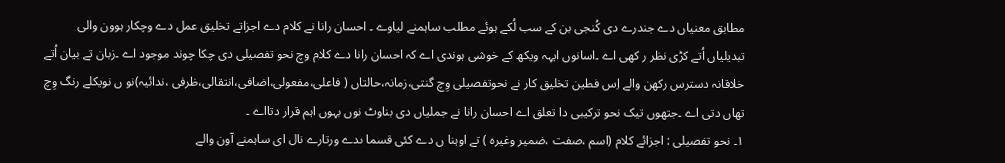مطابق معنیاں دے جندرے دی کُنجی بن کے سب لُکے ہوئے مطلب ساہمنے لیاوے ۔ احسان رانا نے کلام دے اجزاتے تخلیق عمل دے وچکار ہوون والی تبدیلیاں اُتے کڑی نظر ر کھی اے ۔اسانوں ایہہ ویکھ کے خوشی ہوندی اے کہ احسان رانا دے کلام وچ نحو تفصیلی دی چکا چوند موجود اے ۔زبان تے بیان اُتے خلاقانہ دسترس رکھن والے اِس فطین تخلیق کار نے نحوتفصیلی وِچ گنتی،زمانہ،حالتاں ( فاعلی،مفعولی،اضافی،انتقالی،ظرفی ،ندائیہ)نو ں نویکلے رنگ وِچ تھاں دتی اے ۔جتھوں تیک نحو ترکیبی دا تعلق اے احسان رانا نے جملیاں دی بناوٹ نوں بہوں اہم قرار دتااے ۔
۱۔ نحو تفصیلی : اجزائے کلام (اسم ،صفت ،ضمیر وغیرہ ) تے اوہنا ں دے کئی قسما ںدے ورتارے نال ای ساہمنے آون والے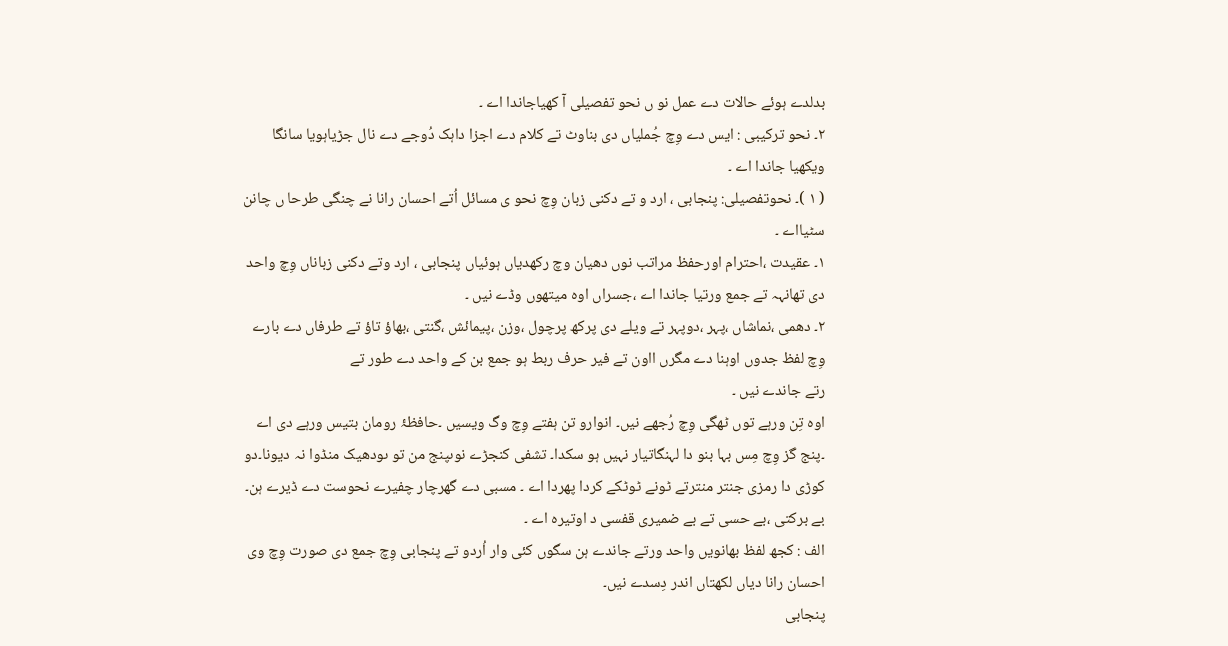بدلدے ہوئے حالات دے عمل نو ں نحو تفصیلی آ کھیاجاندا اے ۔
۲۔ نحو ترکیبی : ایس دے وِچ جُملیاں دی بناوٹ تے کلام دے اجزا داہک دُوجے دے نال جڑیاہویا سانگا ویکھیا جاندا اے ۔
( ۱ )۔ نحوتفصیلی: پنجابی ، ارد و تے دکنی زبان وِچ نحو ی مسائل اُتے احسان رانا نے چنگی طرحا ں چانن سٹیااے ۔
۱۔ عقیدت ،احترام اورحفظ مراتب نوں دھیان وچ رکھدیاں ہوئیاں پنجابی ، ارد وتے دکنی زباناں وِچ واحد دی تھانہہ تے جمع ورتیا جاندا اے ،جسراں اوہ میتھوں وڈے نیں ۔
۲۔ دھمی ،نماشاں ،پہر ،دوپہر تے ویلے دی پرکھ پرچول ،وزن ،پیمائش ،گنتی ،بھاؤ تاؤ تے طرفاں دے بارے وِچ لفظ جدوں اوہنا دے مگرں ااون تے فیر حرف ربط ہو جمع بن کے واحد دے طور تے
رتے جاندے نیں ۔
اوہ تِن ورہے توں ٹھگی وِچ رُجھے نیں۔ انوارو تن ہفتے وِچ وگ ویسیں ۔حافظۂ رومان بتیس ورہے دی اے ۔پنج گز وِچ مِس بہا بنو دا لہنگاتیار نہیں ہو سکدا۔ تشفی کنجڑے نوںپنج من تو ںودھیک منڈوا نہ دیونا۔دو کوڑی دا رمزی جنتر منترتے ٹونے ٹوٹکے کردا پھردا اے ۔ مسبی دے گھرچار چفیرے نحوست دے ڈیرے ہن۔ بے برکتی ،بے حسی تے بے ضمیری قفسی د اوتیرہ اے ۔
الف : کجھ لفظ بھانویں واحد ورتے جاندے ہن سگوں کئی وار اُردو تے پنجابی وِچ جمع دی صورت وِچ وی احسان رانا دیاں لکھتاں اندر دِسدے نیں۔
پنجابی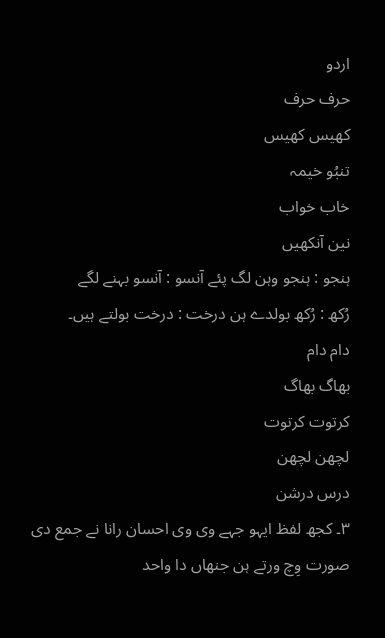اردو
حرف حرف
کھیس کھیس
تنبُو خیمہ
خاب خواب
نین آنکھیں
ہنجو : ہنجو وہن لگ پئے آنسو : آنسو بہنے لگے
رُکھ : رُکھ بولدے ہن درخت : درخت بولتے ہیں۔
دام دام
بھاگ بھاگ
کرتوت کرتوت
لچھن لچھن
درس درشن
۳۔ کجھ لفظ ایہو جہے وی وی احسان رانا نے جمع دی صورت وِچ ورتے ہن جنھاں دا واحد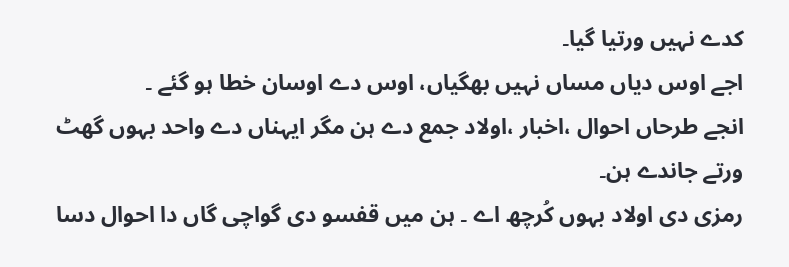کدے نہیں ورتیا گیا۔
اجے اوس دیاں مساں نہیں بھگیاں، اوس دے اوسان خطا ہو گئے ۔
انجے طرحاں احوال ،اخبار ،اولاد جمع دے ہن مگر ایہناں دے واحد بہوں گھٹ ورتے جاندے ہن۔
رمزی دی اولاد بہوں کُرچھ اے ۔ ہن میں قفسو دی گواچی گاں دا احوال دسا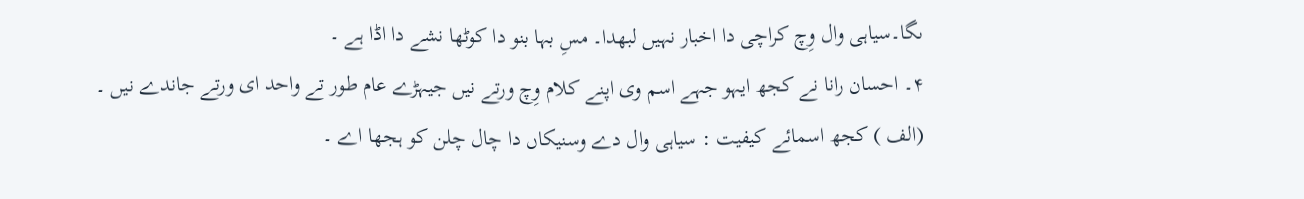ںگا۔سیاہی وال وِچ کراچی دا اخبار نہیں لبھدا۔ مسِ بہا بنو دا کوٹھا نشے دا اڈا ہے ۔
۴۔ احسان رانا نے کجھ ایہو جہے اسم وی اپنے کلام وِچ ورتے نیں جیہڑے عام طور تے واحد ای ورتے جاندے نیں ۔
(الف ) کجھ اسمائے کیفیت : سیاہی وال دے وسنیکاں دا چال چلن کو ہجھا اے ۔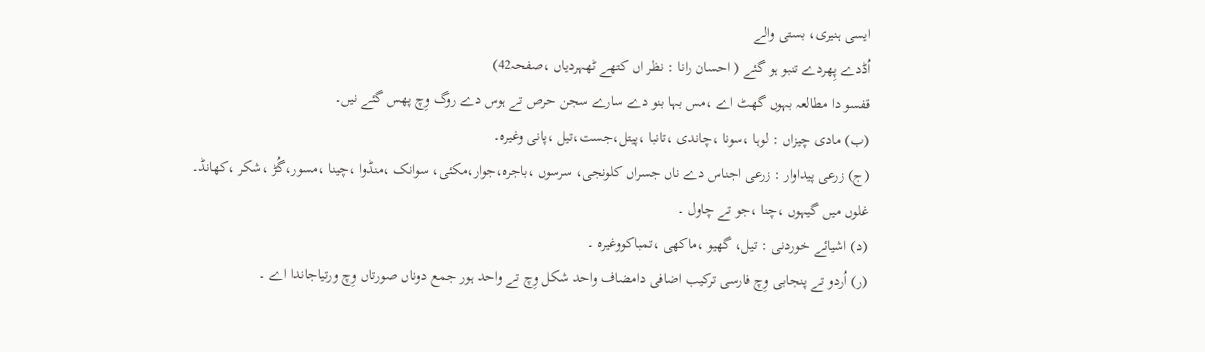ایسی ہنیری، بستی والے
اُڈدے پِھردے تنبو ہو گئے ( احسان رانا : نظر اں کتھے ٹھہردیاں ،صفحہ42)
قفسو دا مطالعہ بہوں گھٹ اے ،مس بہا بنو دے سارے سجن حرص تے ہوس دے روگ وِچ پھس گئے نیں۔
(ب) مادی چیزاں : لوہا ،سونا ،چاندی ،تانبا ،پیتل،جست،تیل ،پانی وغیرہ۔
(ج) زرعی پیداوار : زرعی اجناس دے ناں جسراں کلونجی، سرسوں ،باجرہ،جوار،مکئی، سوانک ،منڈوا ،چینا ،مسور،گُڑ ،شکر ،کھانڈ۔ غلوں میں گیہوں ،چنا ،جو تے چاول ۔
(د) اشیائے خوردنی : تیل، گھیو ،ماکھی ،تمباکووغیرہ ۔
(ر) اُردو تے پنجابی وِچ فارسی ترکیب اضافی دامضاف واحد شکل وِچ تے واحد ہور جمع دوناں صورتاں وِچ ورتیاجاندا اے ۔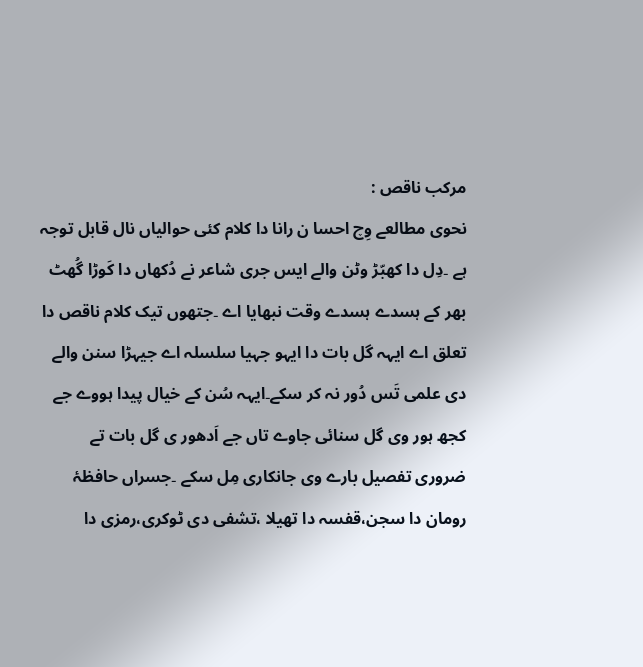مرکب ناقص :
نحوی مطالعے وِچ احسا ن رانا دا کلام کئی حوالیاں نال قابل توجہ ہے ۔دِل دا کھبّڑ وٹن والے ایس جری شاعر نے دُکھاں دا کَوڑا گُھٹ بھر کے ہسدے ہسدے وقت نبھایا اے ۔جتھوں تیک کلام ناقص دا تعلق اے ایہہ گل بات دا ایہو جہیا سلسلہ اے جیہڑا سنن والے دی علمی تَس دُور نہ کر سکے۔ایہہ سُن کے خیال پیدا ہووے جے کجھ ہور وی گل سنائی جاوے تاں جے اَدھور ی گل بات تے ضروری تفصیل بارے وی جانکاری مِل سکے ۔جسراں حافظۂ رومان دا سجن،قفسہ دا تھیلا ،تشفی دی ٹوکری،رمزی دا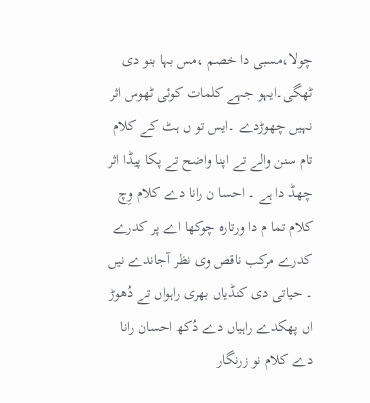چولا،مسبی دا خصم ،مس بہا بنو دی ٹھگی۔ایہو جہے کلمات کوئی ٹھوس اثر نہیں چھوڑدے ۔ایس تو ں ہٹ کے کلام تام سنن والے تے اپنا واضح تے پکا پیڈا اثر چھڈ دا ہے ۔ احسا ن رانا دے کلام وِچ کلام تما م دا ورتارہ چوکھا اے پر کدرے کدرے مرکب ناقص وی نظر آجاندے نیں ۔ حیاتی دی کنڈیاں بھری راہواں تے دُھوڑ اں پھکدے راہیاں دے دُکھ احسان رانا دے کلام نو زرنگار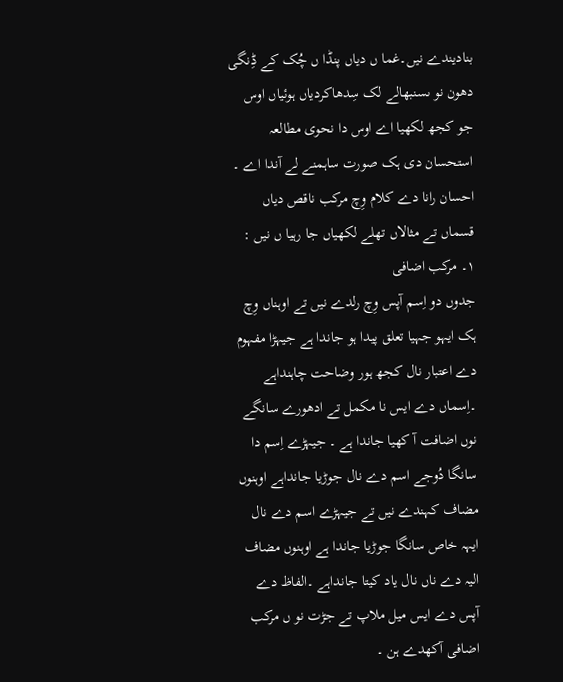بنادیندے نیں۔غما ں دیاں پنڈا ں چُک کے ڈِنگی دھون نو ںسنبھالے لک سِدھاکردیاں ہوئیاں اوس جو کجھ لکھیا اے اوس دا نحوی مطالعہ استحسان دی ہک صورت ساہمنے لے آندا اے ۔
احسان رانا دے کلام وِچ مرکب ناقص دیاں قسماں تے مثالاں تھلے لکھیاں جا رہیا ں نیں :
۱۔ مرکب اضافی
جدوں دو اِسم آپس وِچ رلدے نیں تے اوہناں وِچ ہک ایہو جہیا تعلق پیدا ہو جاندا ہے جیہڑا مفہوم دے اعتبار نال کجھ ہور وضاحت چاہنداہے ۔اِسماں دے ایس نا مکمل تے ادھورے سانگے نوں اضافت آ کھیا جاندا ہے ۔ جیہڑے اِسم دا سانگا دُوجے اسم دے نال جوڑیا جانداہے اوہنوں مضاف کہندے نیں تے جیہڑے اسم دے نال ایہہ خاص سانگا جوڑیا جاندا ہے اوہنوں مضاف الیہ دے ناں نال یاد کیتا جانداہے ۔الفاظ دے آپس دے ایس میل ملاپ تے جڑت نو ں مرکب اضافی آکھدے ہن ۔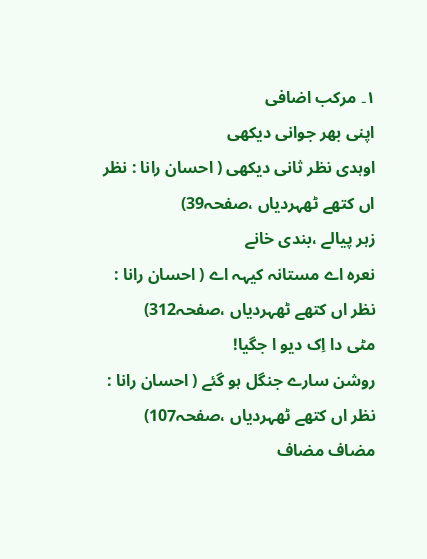۱۔ مرکب اضافی
اپنی بھر جوانی دیکھی
اوہدی نظر ثانی دیکھی ( احسان رانا : نظر اں کتھے ٹھہردیاں ،صفحہ39)
زہر پیالے ،بندی خانے
نعرہ اے مستانہ کیہہ اے ( احسان رانا : نظر اں کتھے ٹھہردیاں ،صفحہ312)
مٹی دا اِک دیو ا جگیا!
روشن سارے جنگل ہو گئے ( احسان رانا : نظر اں کتھے ٹھہردیاں ،صفحہ107)
مضاف مضاف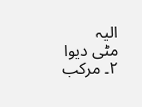الیہ
مٹی دیوا
۲۔ مرکب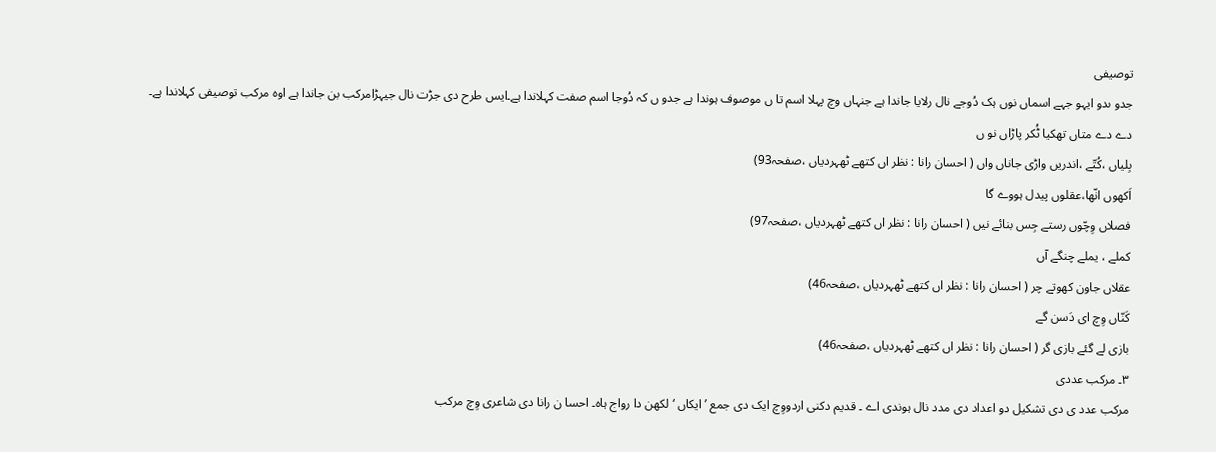توصیفی
جدو ںدو ایہو جہے اسماں نوں ہک دُوجے نال رلایا جاندا ہے جنہاں وچ پہلا اسم تا ں موصوف ہوندا ہے جدو ں کہ دُوجا اسم صفت کہلاندا ہے۔ایس طرح دی جڑت نال جیہڑامرکب بن جاندا ہے اوہ مرکب توصیفی کہلاندا ہے۔
دے دے متاں تھکیا ٹُکر پاڑاں نو ں
بِلیاں ،کُتّے ،اندریں واڑی جاناں واں ( احسان رانا : نظر اں کتھے ٹھہردیاں ،صفحہ93)
اَکھوں انّھا،عقلوں پیدل ہووے گا
فصلاں وِچّوں رستے جِس بنائے نیں ( احسان رانا : نظر اں کتھے ٹھہردیاں ،صفحہ97)
کملے ، یملے چنگے آں
عقلاں جاون کھوتے چر ( احسان رانا : نظر اں کتھے ٹھہردیاں ،صفحہ46)
کَنّاں وِچ ای دَسن گے
بازی لے گئے بازی گر ( احسان رانا : نظر اں کتھے ٹھہردیاں ،صفحہ46)
۳۔ مرکب عددی
مرکب عدد ی دی تشکیل دو اعداد دی مدد نال ہوندی اے ۔ قدیم دکنی اردووِچ ایک دی جمع ’ ایکاں ‘ لکھن دا رواج ہاہ۔ احسا ن رانا دی شاعری وِچ مرکب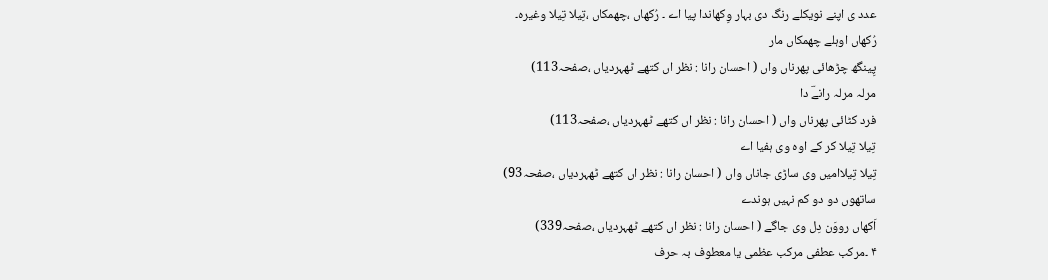عدد ی اپنے نویکلے رنگ دی بہار وِکھاندا پیا اے ۔ رُکھاں ،چھمکاں ،تِیلا تِیلا وغیرہ۔
رُکھاں اوہلے چھمکاں مار
پِینگھ چڑھائی پھرناں واں ( احسان رانا : نظر اں کتھے ٹھہردیاں ،صفحہ113)
مرلہ مرلہ رانےؔ دا
فرد کٹائی پھرناں واں ( احسان رانا : نظر اں کتھے ٹھہردیاں ،صفحہ113)
تِیلا تِیلا کر کے اوہ وی ہفیا اے
تِیلا تِیلاامیں وی ساڑی جاناں واں ( احسان رانا : نظر اں کتھے ٹھہردیاں ،صفحہ93)
ساتھوں دو دو کم نہیں ہوندے
اَکھاں رووَن دِل وی جاگے ( احسان رانا : نظر اں کتھے ٹھہردیاں ،صفحہ339)
۴ ۔مرکب عطفی مرکب عظمی یا معطوف بہ حرف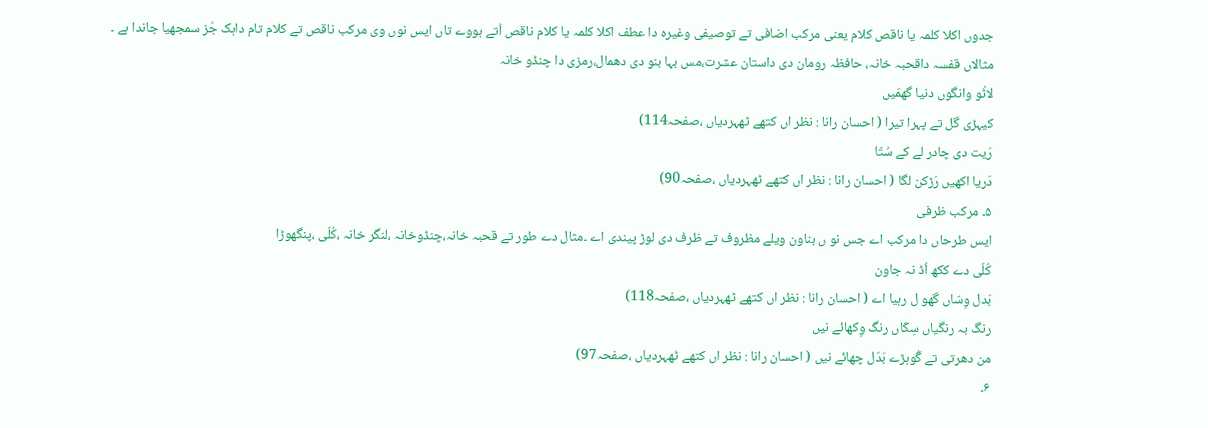جدوں اکلا کلمہ یا ناقص کلام یعنی مرکب اضافی تے توصیفی وغیرہ دا عطف اکلا کلمہ یا کلام ناقص اُتے ہووے تاں ایس نوں وی مرکب ناقص تے کلام تام داہک جُز سمجھیا جاندا ہے ۔
مثالاں قفسہ داقحبہ خانہ، حافظہ رومان دی داستان عشرت،مس بہا بنو دی دھمال،رمزی دا چنڈو خانہ
لاٹُو وانگوں دنیا گھمّیں
کیہڑی گل تے پہرا تیرا ( احسان رانا : نظر اں کتھے ٹھہردیاں ،صفحہ114)
رَیت دی چادر لے کے سُتّا
دَریا اکھیں رَڑکن لگا ( احسان رانا : نظر اں کتھے ٹھہردیاں ،صفحہ90)
۵۔ مرکب ظرفی
ایس طرحاں دا مرکب اے جس نو ں بناون ویلے مظروف تے ظرف دی لوڑ پیندی اے ۔مثال دے طور تے قحبہ خانہ،چنڈوخانہ ،لنگر خانہ ،کُلّی ،پنگھوڑا
کُلّی دے ککھ اُڈ نہ جاون
بَدل وِسّاں گھو ل رہیا اے ( احسان رانا : نظر اں کتھے ٹھہردیاں ،صفحہ118)
رنگ بہ رنگیاں سِکّاں رنگ وِکھائے نیں
من دھرتی تے گُوہڑے بَدّل چھائے نیں ( احسان رانا : نظر اں کتھے ٹھہردیاں ،صفحہ97)
۶۔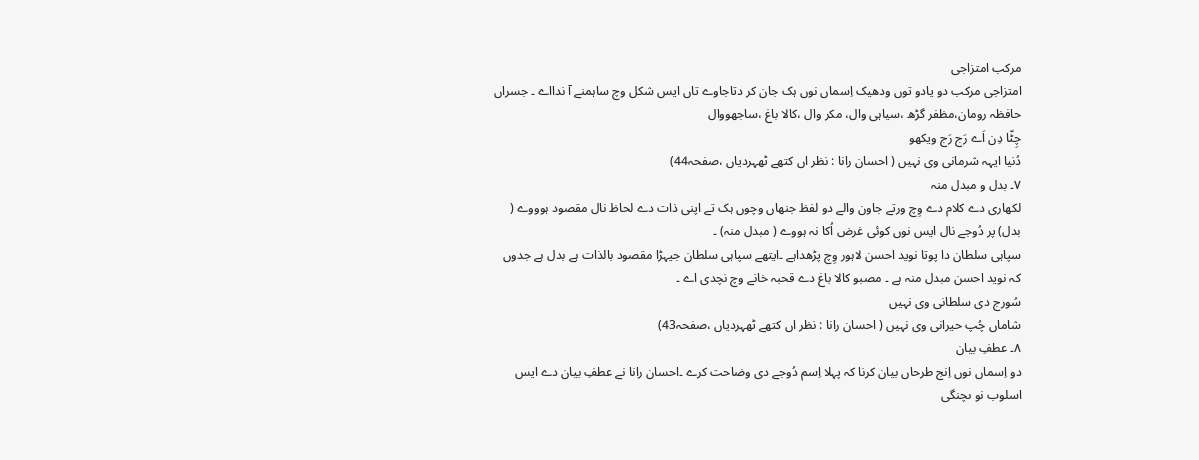مرکب امتزاجی
امتزاجی مرکب دو یادو توں ودھیک اِسماں نوں ہک جان کر دتاجاوے تاں ایس شکل وچ ساہمنے آ ندااے ۔ جسراں حافظہ رومان،مظفر گڑھ ،سیاہی وال، مکر وال ،کالا باغ ،ساجھووال
چِٹّا دِن اَے رَج رَج ویکھو
دُنیا ایہہ شرمانی وی نہیں ( احسان رانا : نظر اں کتھے ٹھہردیاں ،صفحہ44)
۷۔ بدل و مبدل منہ
لکھاری دے کلام دے وِچ ورتے جاون والے دو لفظ جنھاں وچوں ہک تے اپنی ذات دے لحاظ نال مقصود ہوووے ( بدل) پر دُوجے نال ایس نوں کوئی غرض اُکا نہ ہووے ( مبدل منہ) ۔
سپاہی سلطان دا پوتا نوید احسن لاہور وِچ پڑھداہے ۔ایتھے سپاہی سلطان جیہڑا مقصود بالذات ہے بدل ہے جدوں کہ نوید احسن مبدل منہ ہے ۔ مصبو کالا باغ دے قحبہ خانے وچ نچدی اے ۔
سُورج دی سلطانی وی نہیں
شاماں چُپ حیرانی وی نہیں ( احسان رانا : نظر اں کتھے ٹھہردیاں ،صفحہ43)
۸۔ عطفِ بیان
دو اِسماں نوں اِنج طرحاں بیان کرنا کہ پہلا اِسم دُوجے دی وضاحت کرے ۔احسان رانا نے عطفِ بیان دے ایس اسلوب نو ںچنگی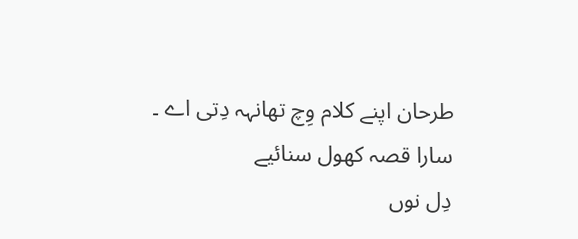طرحان اپنے کلام وِچ تھانہہ دِتی اے ۔
سارا قصہ کھول سنائیے
دِل نوں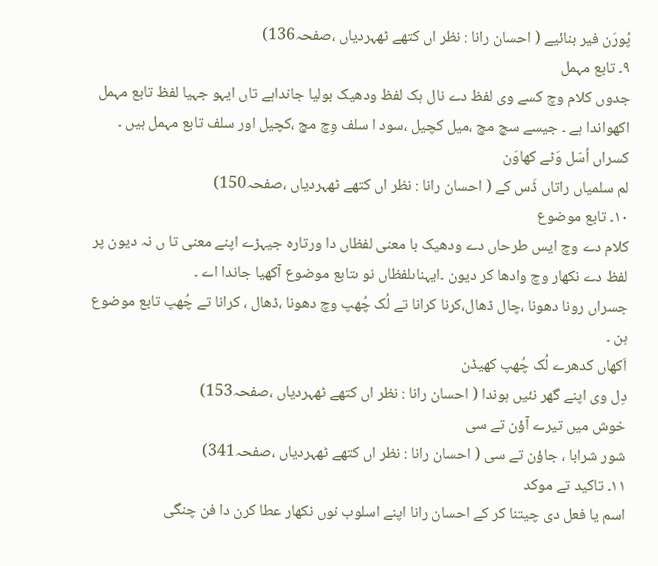پُورَن فیر بنائیے ( احسان رانا : نظر اں کتھے ٹھہردیاں ،صفحہ136)
۹۔ تابع مہمل
جدوں کلام وچ کسے وی لفظ دے نال ہک لفظ ودھیک بولیا جانداہے تاں ایہو جہیا لفظ تابع مہمل اکھواندا ہے ۔ جیسے سچ مچ ،میل کچیل ،سود ا سلف وِچ مچ ،کچیل اور سلف تابع مہمل ہیں ۔
کسراں اُسّل وَٹے کھاوَن
لم سلمیاں راتاں ڈَس کے ( احسان رانا : نظر اں کتھے ٹھہردیاں ،صفحہ150)
۱۰۔ تابع موضوع
کلام دے وچ ایس طرحاں دے ودھیک با معنی لفظاں دا ورتارہ جیہڑے اپنے معنی تا ں نہ دیون پر لفظ دے نکھار وچ وادھا کر دیون ۔ایہناںلفظاں نو ںتابع موضوع آکھیا جاندا اے ۔
جسراں رونا دھونا ،چال ڈھال،کرنا کرانا تے لُک چُھپ وچ دھونا ،ڈھال ، کرانا تے چُھپ تابع موضوع ہن ۔
اَکھاں کدھرے لُک چُھپ کھیڈن
دِل وی اپنے گھر نئیں ہوندا ( احسان رانا : نظر اں کتھے ٹھہردیاں ،صفحہ153)
خوش میں تیرے آؤن تے سی
شور شرابا ، جاؤن تے سی ( احسان رانا : نظر اں کتھے ٹھہردیاں ،صفحہ341)
۱۱۔ تاکید تے موکد
اسم یا فعل دی چیتنا کر کے احسان رانا اپنے اسلوب نوں نکھار عطا کرن دا فن چنگی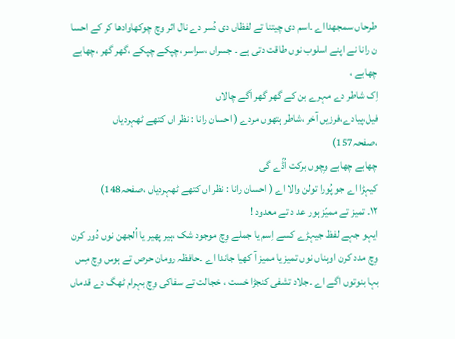طرحاں سمجھدااے ۔اسم دی چیتنا تے لفظاں دی دُسر دے نال اثر وچ چوکھاوادھا کر کے احسا ن رانا نے اپنے اسلوب نوں طاقت دتی ہے ۔ جسراں ،سراسر ،چپکے چپکے ،گھر گھر ،چھابے چھابے ،
اِک شاطر دے مہرے بن کے گھر گھر اَگے چالاں
فیل،پیادے،فرزیں آخر ،شاطر ہتھوں مردے ( احسان رانا : نظر اں کتھے ٹھہردیاں ،صفحہ157)
چھابے چھابے وِچوں برکت اُڈّے گی
کیہڑا اے جو پُورا تولن والا اے ( احسان رانا : نظر اں کتھے ٹھہردیاں ،صفحہ148)
۱۲۔ تمیز تے ممیّز ہور عد د تے معدود !
ایہو جہے لفظ جیہڑے کسے اِسم یا جملے وِچ موجود شک ،ہیر پھیر یا اُلجھن نوں دُور کرن وِچ مدد کرن اوہناں نوں تمیز یا ممیز آ کھیا جاندا اے ۔حافظہ رومان حرص تے ہوس وِچ مِس بہا بنوتوں اگے اے ۔جلاد تشفی کنجڑا خست ، خجالت تے سفاکی وِچ بہرام ٹھگ دے قدماں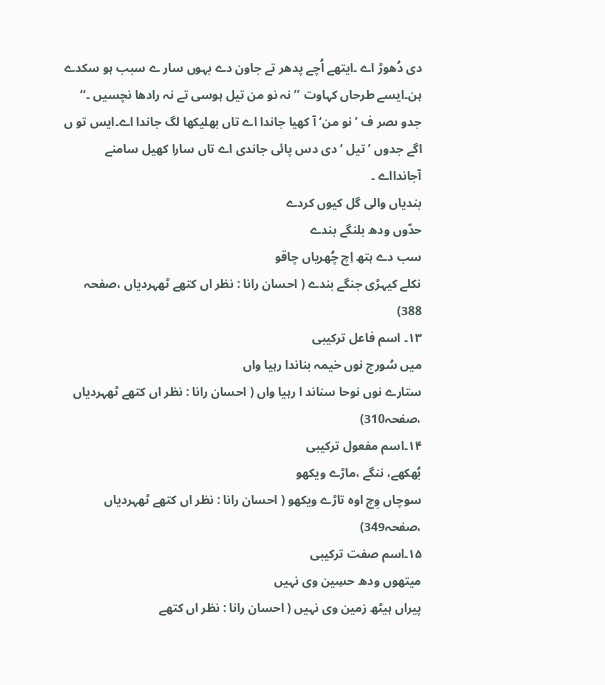دی دُھوڑ اے ۔ایتھے اُچے پدھر تے جاون دے بہوں سار ے سبب ہو سکدے ہن۔ایسے طرحاں کہاوت ’’ نہ نو من تیل ہوسی تے نہ رادھا نچسیں ۔‘‘ جدو ںصر ف ’ نو من‘ آ کھیا جاندا اے تاں بھلیکھا لگ جاندا اے۔ایس تو ں اگے جدوں ’تیل ‘ دی دس پائی جاندی اے تاں سارا کھیل سامنے آجاندااے ۔
بندیاں والی گل کیوں کردے
حدّوں ودھ بلنگے بندے
سب دے ہتھ اِچ چُھریاں چاقو
نکلے کیہڑی جنگے بندے ( احسان رانا : نظر اں کتھے ٹھہردیاں ،صفحہ 388)
۱۳۔ اسم فاعل ترکیبی
میں سُورج نوں خیمہ بناندا رہیا واں
ستارے نوں نوحا سناند ا رہیا واں ( احسان رانا : نظر اں کتھے ٹھہردیاں ،صفحہ310)
۱۴۔اسم مفعول ترکیبی
بُھکھے، ننگے ،ماڑے ویکھو
سوچاں وِچ اوہ تاڑے ویکھو ( احسان رانا : نظر اں کتھے ٹھہردیاں ،صفحہ349)
۱۵۔اسم صفت ترکیبی
میتھوں ودھ حسِین وی نہیں
پیراں ہیٹھ زمین وی نہیں ( احسان رانا : نظر اں کتھے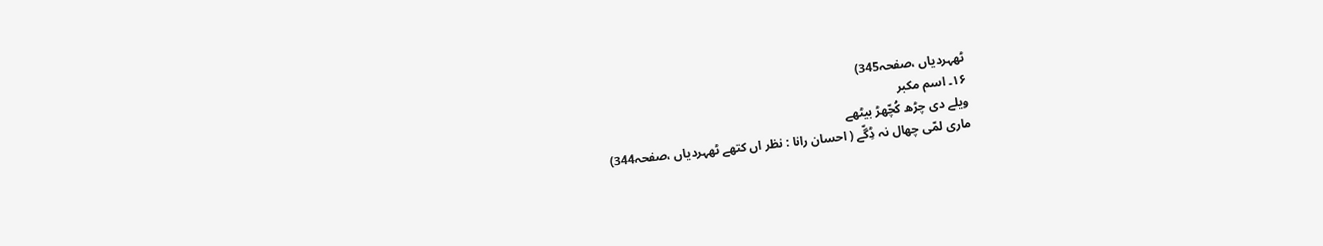ٹھہردیاں ،صفحہ345)
۱۶۔ اسم مکبر
ویلے دی چڑھ کُچّھڑ بیٹھے
ماری لمّی چھال نہ ڈِگّے ( احسان رانا : نظر اں کتھے ٹھہردیاں ،صفحہ344)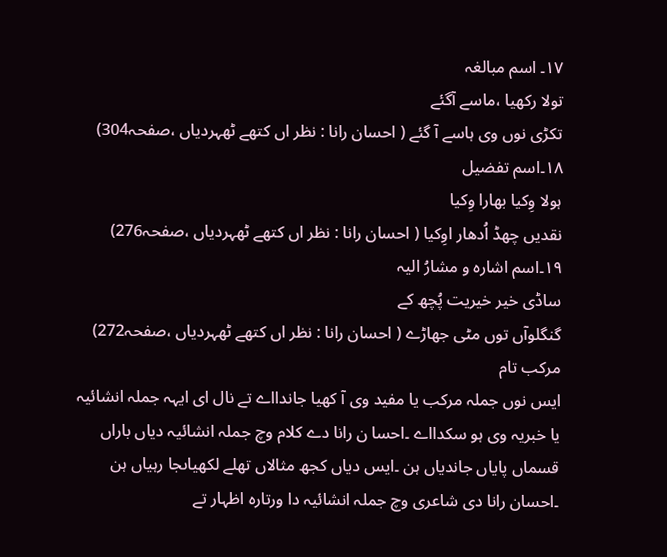۱۷۔ اسم مبالغہ
تولا رکھیا ،ماسے آگئے
تکڑی نوں وی ہاسے آ گئے ( احسان رانا : نظر اں کتھے ٹھہردیاں ،صفحہ304)
۱۸۔اسم تفضیل
ہولا وِکیا بھارا وِکیا
نقدیں چھڈ اُدھار اوِکیا ( احسان رانا : نظر اں کتھے ٹھہردیاں ،صفحہ276)
۱۹۔اسم اشارہ و مشارُ الیہ
ساڈی خیر خیریت پُچھ کے
گنگلوآں توں مٹی جھاڑے ( احسان رانا : نظر اں کتھے ٹھہردیاں ،صفحہ272)
مرکب تام
ایس نوں جملہ مرکب یا مفید وی آ کھیا جاندااے تے نال ای ایہہ جملہ انشائیہ یا خبریہ وی ہو سکدااے ۔احسا ن رانا دے کلام وچ جملہ انشائیہ دیاں باراں قسماں پایاں جاندیاں ہن ۔ایس دیاں کجھ مثالاں تھلے لکھیاںجا رہیاں ہن ۔احسان رانا دی شاعری وچ جملہ انشائیہ دا ورتارہ اظہار تے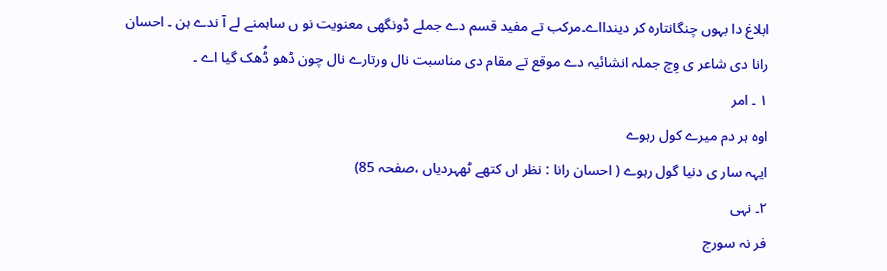ابلاغ دا بہوں چنگانتارہ کر دیندااے۔مرکب تے مفید قسم دے جملے ڈونگھی معنویت نو ں ساہمنے لے آ ندے ہن ۔ احسان رانا دی شاعر ی وِچ جملہ انشائیہ دے موقع تے مقام دی مناسبت نال ورتارے نال چون ڈھو ڈُھک گیا اے ۔
۱ ۔ امر
اوہ ہر دم میرے کول رہوے
ایہہ سار ی دنیا گول رہوے ( احسان رانا : نظر اں کتھے ٹھہردیاں ،صفحہ 85)
۲۔ نہی
فر نہ سورج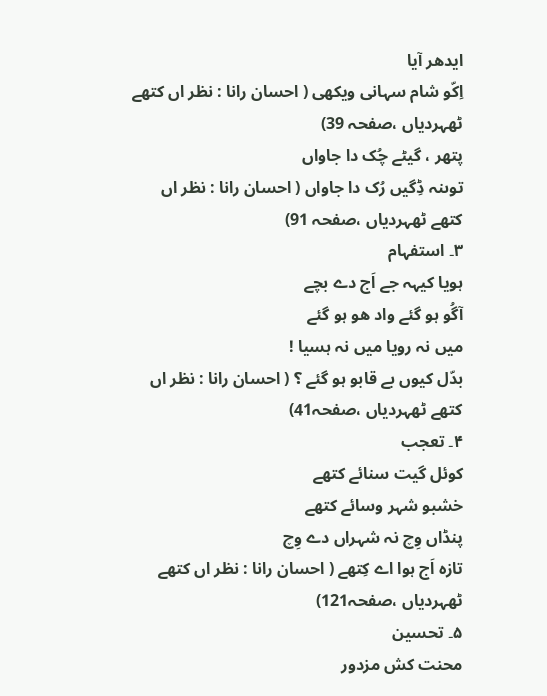ایدھر آیا
اِکّو شام سہانی ویکھی ( احسان رانا : نظر اں کتھے ٹھہردیاں ،صفحہ 39)
پتھر ، گیٹے چُک دا جاواں
توںنہ ڈِگیں رُک دا جاواں ( احسان رانا : نظر اں کتھے ٹھہردیاں ،صفحہ 91)
۳۔ استفہام
ہویا کیہہ جے اَج دے بچے
آگُو ہو گئے واد ھو ہو گئے
میں نہ رویا میں نہ ہسیا !
بدّل کیوں بے قابو ہو گئے ؟ ( احسان رانا : نظر اں کتھے ٹھہردیاں ،صفحہ41)
۴۔ تعجب
کوئل گیت سنائے کتھے
خشبو شہر وسائے کتھے
پنڈاں وِچ نہ شہراں دے وِچ
تازہ اَج ہوا اے کِتھے ( احسان رانا : نظر اں کتھے ٹھہردیاں ،صفحہ121)
۵۔ تحسین
محنت کش مزدور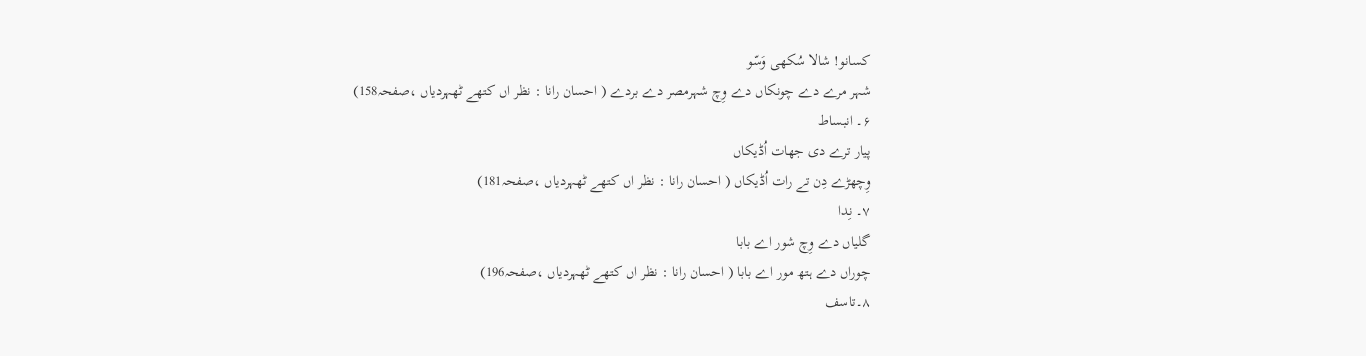کسانو! شالا سُکھی وَسّو
شہر مرے دے چونکاں دے وِچ شہرمصر دے بردے ( احسان رانا : نظر اں کتھے ٹھہردیاں ،صفحہ158)
۶۔ انبساط
پیار ترے دی جھات اُڈیکاں
وِچھڑے دِن تے رات اُڈیکاں ( احسان رانا : نظر اں کتھے ٹھہردیاں ،صفحہ181)
۷۔ نِدا
گلیاں دے وِچ شور اے بابا
چوراں دے ہتھ مور اے بابا ( احسان رانا : نظر اں کتھے ٹھہردیاں ،صفحہ196)
۸۔تاسف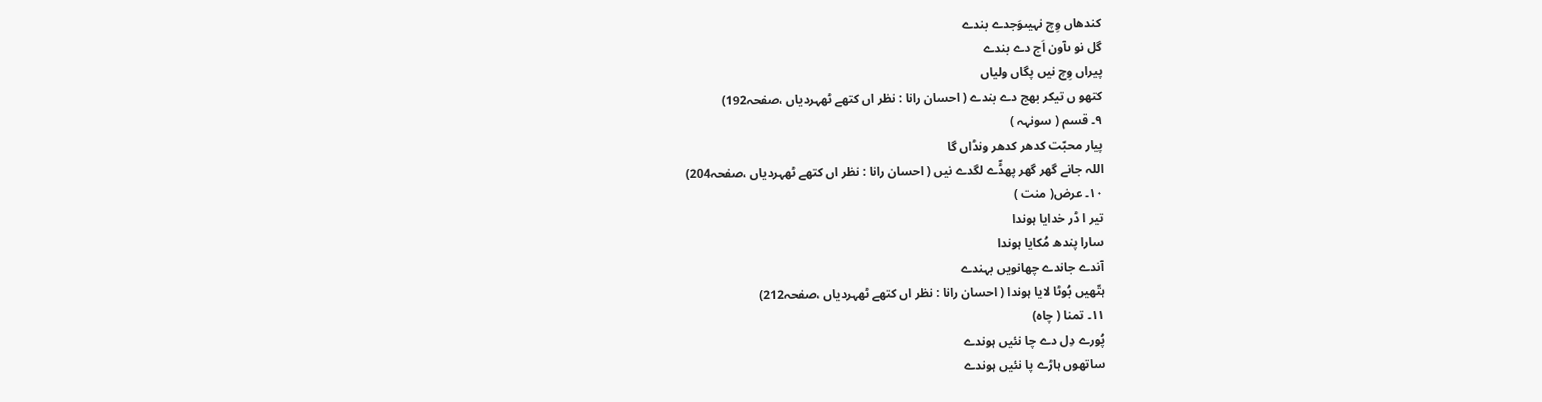کندھاں وِچ نہیںوَجدے بندے
گل نو ںآون اَج دے بندے
پیراں وِچ نیں پگاں ولیاں
کتھو ں تیکر بھج دے بندے ( احسان رانا : نظر اں کتھے ٹھہردیاں ،صفحہ192)
۹۔ قسم ( سونہہ )
پیار محبّت کدھر کدھر ونڈاں گا
اللہ جانے گھر گھر پھڈّے لگدے نیں ( احسان رانا : نظر اں کتھے ٹھہردیاں ،صفحہ204)
۱۰۔ عرض( منت )
تیر ا ڈر خدایا ہوندا
سارا پندھ مُکایا ہوندا
آندے جاندے چھانویں بہندے
ہتّھیں بُوٹا لایا ہوندا ( احسان رانا : نظر اں کتھے ٹھہردیاں ،صفحہ212)
۱۱۔ تمنا ( چاہ)
پُورے دِل دے چا نئیں ہوندے
ساتھوں ہاڑے پا نئیں ہوندے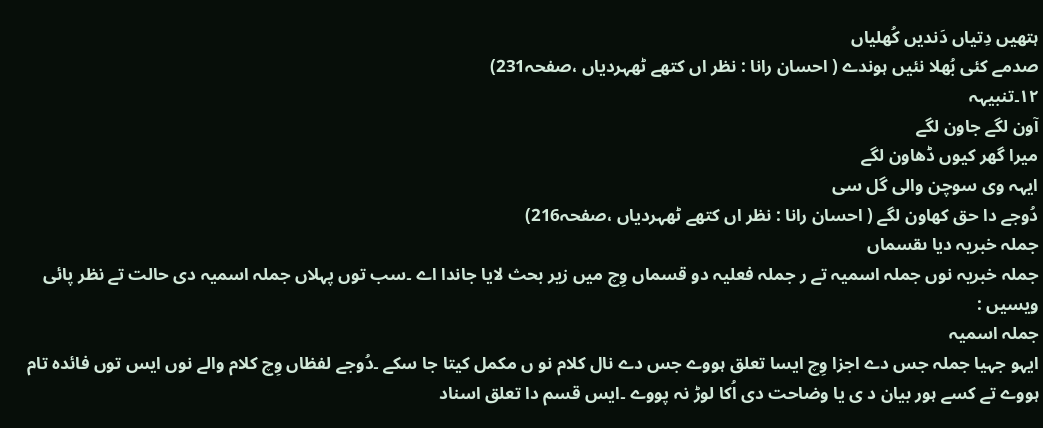ہتھیں دِتیاں دَندیں کُھلیاں
صدمے کئی بُھلا نئیں ہوندے ( احسان رانا : نظر اں کتھے ٹھہردیاں ،صفحہ231)
۱۲۔تنبیہہ
آون لگے جاون لگے
میرا گھر کیوں ڈھاون لگے
ایہہ وی سوچن والی گل سی
دُوجے دا حق کھاون لگے ( احسان رانا : نظر اں کتھے ٹھہردیاں ،صفحہ216)
جملہ خبریہ دیا ںقسماں
جملہ خبریہ نوں جملہ اسمیہ تے ر جملہ فعلیہ دو قسماں وِچ میں زیر بحث لایا جاندا اے ۔سب توں پہلاں جملہ اسمیہ دی حالت تے نظر پائی ویسیں :
جملہ اسمیہ
ایہو جہیا جملہ جس دے اجزا وِچ ایسا تعلق ہووے جس دے نال کلام نو ں مکمل کیتا جا سکے ۔دُوجے لفظاں وِچ کلام والے نوں ایس توں فائدہ تام ہووے تے کسے ہور بیان د ی یا وضاحت دی اُکا لوڑ نہ پووے ۔ایس قسم دا تعلق اسناد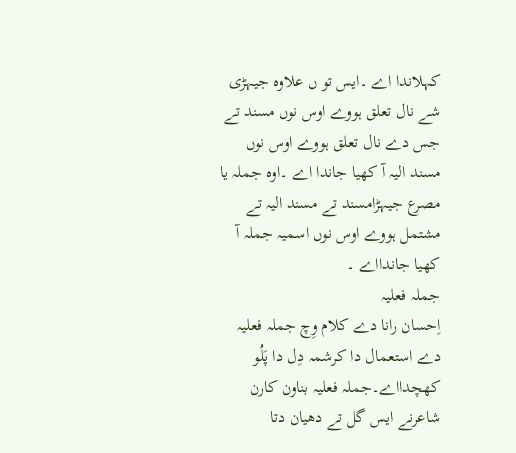کہلاندا اے ۔ایس تو ں علاوہ جیہڑی شے نال تعلق ہووے اوس نوں مسند تے جس دے نال تعلق ہووے اوس نوں مسند الیہ آ کھیا جاندا اے ۔اوہ جملہ یا مصرع جیہڑامسند تے مسند الیہ تے مشتمل ہووے اوس نوں اسمیہ جملہ آ کھیا جاندااے ۔
جملہ فعلیہ
اِحسان رانا دے کلام وِچ جملہ فعلیہ دے استعمال دا کرشمہ دِل دا پَلُو کھچدااے۔جملہ فعلیہ بناون کارن شاعرنے ایس گل تے دھیان دتا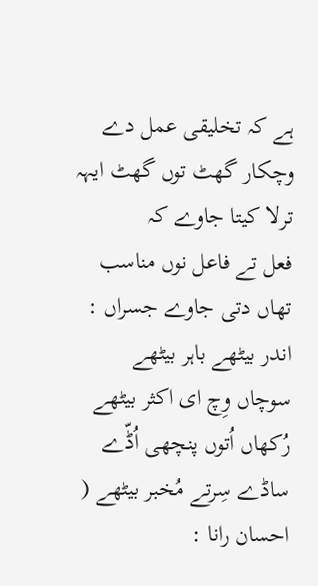ہے کہ تخلیقی عمل دے وچکار گھٹ توں گھٹ ایہہ ترلا کیتا جاوے کہ
فعل تے فاعل نوں مناسب تھاں دتی جاوے جسراں :
اندر بیٹھے باہر بیٹھے
سوچاں وِچ ای اکثر بیٹھے
رُکھاں اُتوں پنچھی اُڈّے
ساڈے سِرتے مُخبر بیٹھے ( احسان رانا :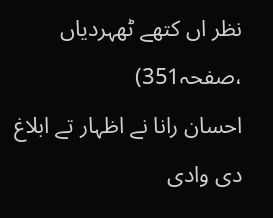نظر اں کتھے ٹھہردیاں ،صفحہ351)
احسان رانا نے اظہار تے ابلاغ دی وادی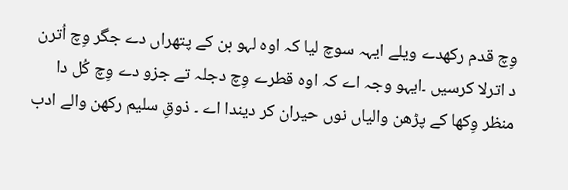وِچ قدم رکھدے ویلے ایہہ سوچ لیا کہ اوہ لہو بن کے پتھراں دے جگر وِچ اُترن د اترلا کرسیں ۔ایہو وجہ اے کہ اوہ قطرے وِچ دجلہ تے جزو دے وِچ کُل دا منظر وِکھا کے پڑھن والیاں نوں حیران کر دیندا اے ۔ ذوقِ سلیم رکھن والے ادب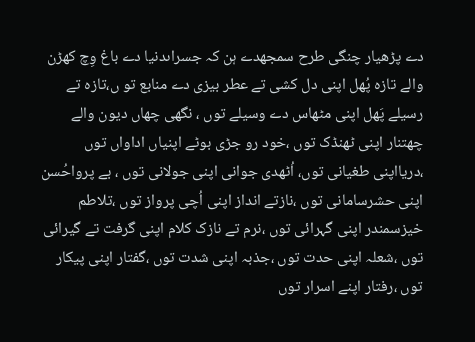دے پڑھیار چنگی طرح سمجھدے ہن کہ جسراںدنیا دے باغ وِچ کھڑن والے تازہ پُھل اپنی دل کشی تے عطر بیزی دے منابع تو ں،تازہ تے رسیلے پَھل اپنی مٹھاس دے وسیلے توں ، نگھی چھاں دیون والے چھتنار اپنی ٹھنڈک توں ،خود رو جڑی بوٹے اپنیاں اداواں توں ،دریااپنی طغیانی توں، اُٹھدی جوانی اپنی جولانی توں ، بے پرواحُسن اپنی حشرسامانی توں ،نازتے انداز اپنی اُچی پرواز توں ،تلاطم خیزسمندر اپنی گہرائی توں ،نرم تے نازک کلام اپنی گرفت تے گیرائی توں ،شعلہ اپنی حدت توں ،جذبہ اپنی شدت توں ،گفتار اپنی پیکار توں ،رفتار اپنے اسرار توں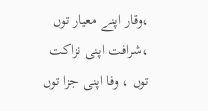،وقار اپنے معیار توں ،شرافت اپنی نزاکت توں ، وفا اپنی جزا توں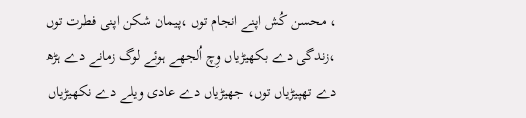، محسن کُش اپنے انجام توں ،پیمان شکن اپنی فطرت توں ،زندگی دے بکھیڑیاں وِچ اُلجھے ہوئے لوگ زمانے دے ہڑھ دے تھپیڑیاں توں، جھیڑیاں دے عادی ویلے دے نکھیڑیاں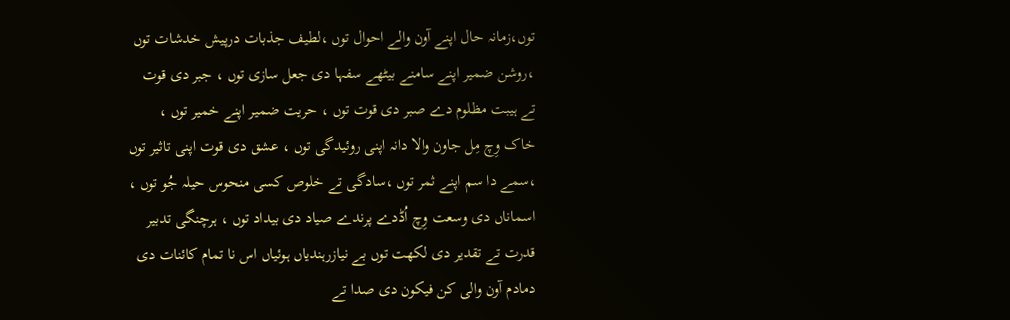توں،زمانہ حال اپنے آون والے احوال توں ،لطیف جذبات درپیش خدشات توں ،روشن ضمیر اپنے سامنے بیٹھے سفہا دی جعل سازی توں ، جبر دی قوت تے ہیبت مظلوم دے صبر دی قوت توں ، حریت ضمیر اپنے خمیر توں ، خاک وِچ مِل جاون والا دانہ اپنی روئیدگی توں ، عشق دی قوت اپنی تاثیر توں ،سمے دا سم اپنے ثمر توں ،سادگی تے خلوص کسی منحوس حیلہ جُو توں ، اسماناں دی وسعت وِچ اُڈدے پرندے صیاد دی بیداد توں ، ہرچنگی تدبیر قدرت تے تقدیر دی لکھت توں بے نیازرہندیاں ہوئیاں اس نا تمام کائنات دی دمادم آون والی کن فیکون دی صدا تے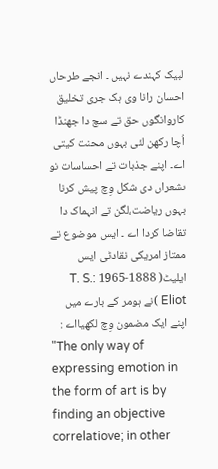لبیک کہندے نہیں ۔ انجے طرحاں احسان رانا وی ہک جری تخلیق کاروانگوں حق تے سچ دا جھنڈا اُچا رکھن لئی بہوں محنت کیتی اے۔ اپنے جذبات تے احساسات نو ںشعراں دی شکل وِچ پیش کرنا بہوں ریاضت،لگن تے انہماک دا تقاضا کردا اے ۔ ایس موضوع تے ممتاز امریکی نقادٹی ایس ایلیٹ( 1888-1965 :T. S. Eliot )نے ہومر کے بارے میں اپنے ایک مضمون وِچ لکھیااے :
"The only way of expressing emotion in the form of art is by finding an objective correlatiove; in other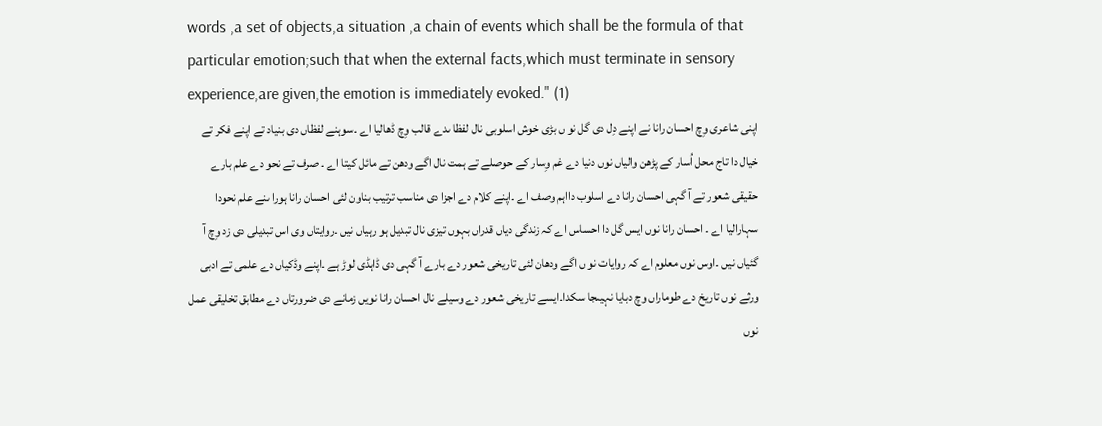words ,a set of objects,a situation ,a chain of events which shall be the formula of that particular emotion;such that when the external facts,which must terminate in sensory experience,are given,the emotion is immediately evoked." (1)
اپنی شاعری وِچ احسان رانا نے اپنے دِل دی گل نو ں بڑی خوش اسلوبی نال لفظا ںدے قالب وِچ ڈھالیا اے ۔سوہنے لفظاں دی بنیاد تے اپنے فکر تے خیال دا تاج محل اُسار کے پڑھن والیاں نوں دنیا دے غم وِسار کے حوصلے تے ہمت نال اگے ودھن تے مائل کیتا اے ۔ صرف تے نحو دے علم بارے حقیقی شعور تے آ گہی احسان رانا دے اسلوب دااہم وصف اے ۔اپنے کلام دے اجزا دی مناسب ترتیب بناون لئی احسان رانا ہورا ںنے علم نحودا سہارالیا اے ۔ احسان رانا نوں ایس گل دا احساس اے کہ زندگی دیاں قدراں بہوں تیزی نال تبدیل ہو رہیاں نیں ۔روایتاں وی اس تبدیلی دی زد وِچ آ گئیاں نیں ۔اوس نوں معلوم اے کہ روایات نو ں اگے ودھان لئی تاریخی شعور دے بارے آ گہی دی ڈاہڈی لوڑ ہے ۔اپنے وڈکیاں دے علمی تے ادبی ورثے نوں تاریخ دے طوماراں وچ دبایا نہیںجا سکدا۔ایسے تاریخی شعور دے وسیلے نال احسان رانا نویں زمانے دی ضرورتاں دے مطابق تخلیقی عمل نوں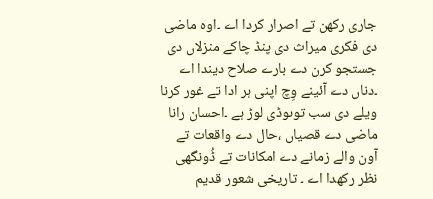جاری رکھن تے اصرار کردا اے ۔اوہ ماضی دی فکری میراث دی پنڈ چاکے منزلاں دی جستجو کرن دے بارے صلاح دیندا اے ۔دناں دے آئینے وِچ اپنی ہر ادا تے غور کرنا ویلے دی سب توںوڈی لوڑ ہے ۔احسان رانا ماضی دے قصیاں ،حال دے واقعات تے آون والے زمانے دے امکانات تے ڈُونگھی نظر رکھدا اے ۔ تاریخی شعور قدیم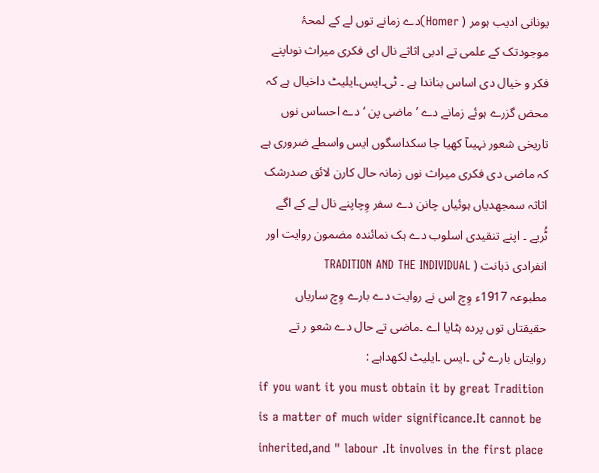یونانی ادیب ہومر ( Homer)دے زمانے توں لے کے لمحۂ موجودتک کے علمی تے ادبی اثاثے نال ای فکری میراث نوںاپنے فکر و خیال دی اساس بناندا ہے ۔ ٹی۔ایس۔ایلیٹ داخیال ہے کہ محض گزرے ہوئے زمانے دے ’ ماضی پن ‘ دے احساس نوں تاریخی شعور نہیںآ کھیا جا سکداسگوں ایس واسطے ضروری ہے کہ ماضی دی فکری میراث نوں زمانہ حال کارن لائق صدرشک اثاثہ سمجھدیاں ہوئیاں چانن دے سفر وِچاپنے نال لے کے اگے ٹُریے ۔ اپنے تنقیدی اسلوب دے ہک نمائندہ مضمون روایت اور انفرادی ذہانت ( TRADITION AND THE INDIVIDUAL
مطبوعہ 1917ء وِچ اس نے روایت دے بارے وِچ ساریاں حقیقتاں توں پردہ ہٹایا اے ۔ماضی تے حال دے شعو ر تے روایتاں بارے ٹی ۔ایس ۔ایلیٹ لکھداہے :
if you want it you must obtain it by great Tradition is a matter of much wider significance.It cannot be inherited,and " labour .It involves in the first place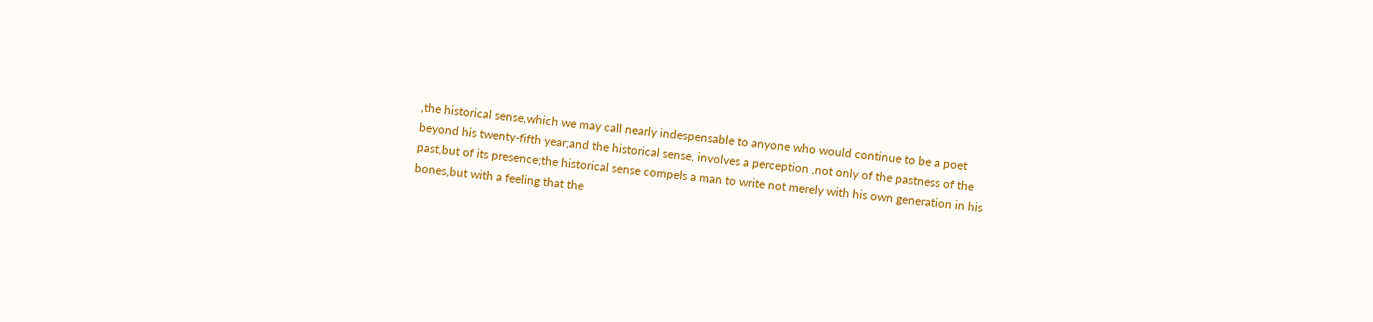,the historical sense,which we may call nearly indespensable to anyone who would continue to be a poet beyond his twenty-fifth year;and the historical sense, involves a perception ,not only of the pastness of the past,but of its presence;the historical sense compels a man to write not merely with his own generation in his bones,but with a feeling that the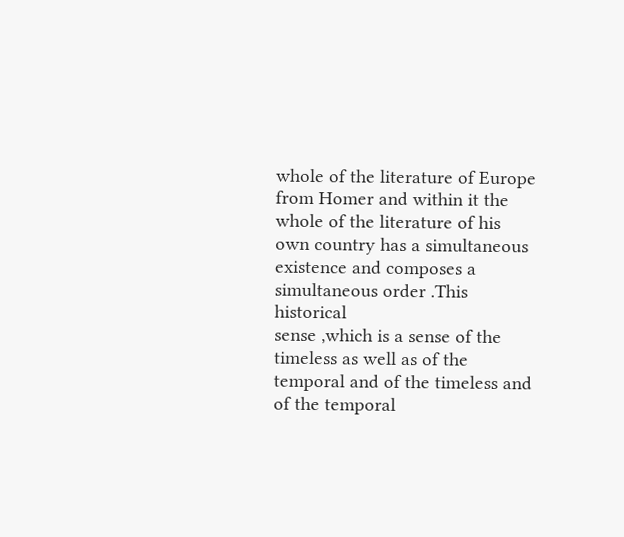whole of the literature of Europe from Homer and within it the whole of the literature of his own country has a simultaneous existence and composes a simultaneous order .This historical
sense ,which is a sense of the timeless as well as of the temporal and of the timeless and of the temporal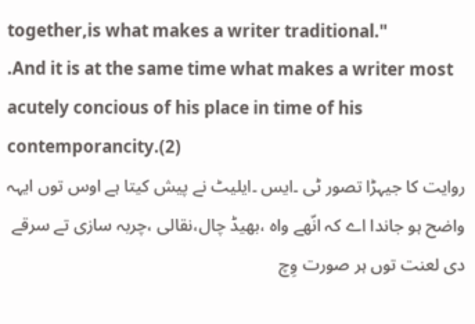together,is what makes a writer traditional."
.And it is at the same time what makes a writer most acutely concious of his place in time of his contemporancity.(2)
روایت کا جیہڑا تصور ٹی ۔ایس ۔ایلیٹ نے پیش کیتا ہے اوس توں ایہہ واضح ہو جاندا اے کہ انّھے واہ ،بھیڈ چال،نقالی ،چربہ سازی تے سرقے دی لعنت توں ہر صورت وِچ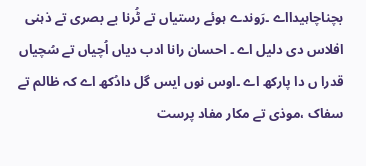بچناچاہیدااے ۔رَوندے ہوئے رستیاں تے ٹُرنا بے بصری تے ذہنی افلاس دی دلیل اے ۔ احسان رانا ادب دیاں اُچیاں تے سُچیاں قدرا ں دا پارکھ اے ۔اوس نوں ایس گل دادُکھ اے کہ ظالم تے سفاک ،موذی تے مکار مفاد پرست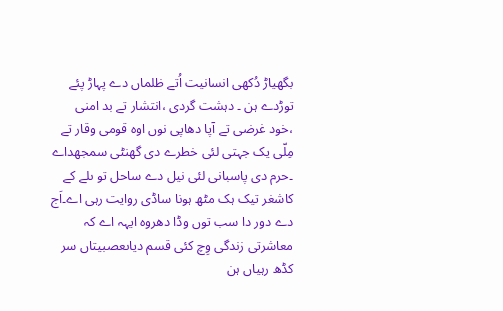بگھیاڑ دُکھی انسانیت اُتے ظلماں دے پہاڑ پئے توڑدے ہن ۔ دہشت گردی ،انتشار تے بد امنی ،خود غرضی تے آپا دھاپی نوں اوہ قومی وقار تے مِلّی یک جہتی لئی خطرے دی گھنٹی سمجھداے ۔حرم دی پاسبانی لئی نیل دے ساحل تو ںلے کے کاشغر تیک ہک مٹھ ہونا ساڈی روایت رہی اے۔اَج دے دور دا سب توں وڈا دھروہ ایہہ اے کہ معاشرتی زندگی وِچ کئی قسم دیاںعصبیتاں سر کڈھ رہیاں ہن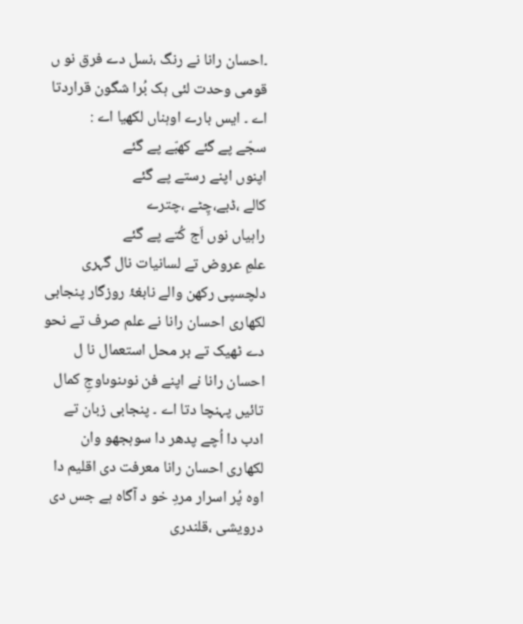۔احسان رانا نے رنگ ،نسل دے فرق نو ں قومی وحدت لئی ہک بُرا شگون قراردتا اے ۔ ایس بارے اوہناں لکھیا اے :
سجّے پے گئے کھبّے پے گئے
اپنوں اپنے رستے پے گئے
کالے ،ڈبے،چِٹے ،چترے
راہیاں نوں اَج کُتے پے گئے
علمِ عروض تے لسانیات نال گہری دلچسپی رکھن والے نابغۂ روزگار پنجابی لکھاری احسان رانا نے علم صرف تے نحو دے ٹھیک تے بر محل استعمال نا ل احسان رانا نے اپنے فن نوںنوںاوجِ کمال تائیں پہنچا دتا اے ۔ پنجابی زبان تے ادب دا اُچے پدھر دا سوہجھو وان لکھاری احسان رانا معرفت دی اقلیم دا اوہ پُر اسرار مردِ خو د آگاہ ہے جس دی درویشی ،قلندری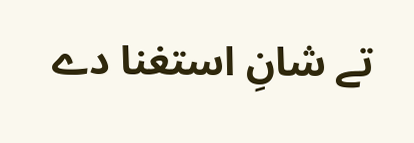تے شانِ استغنا دے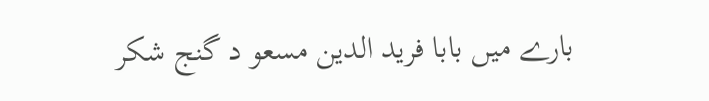بارے میں بابا فرید الدین مسعو د گنج شکر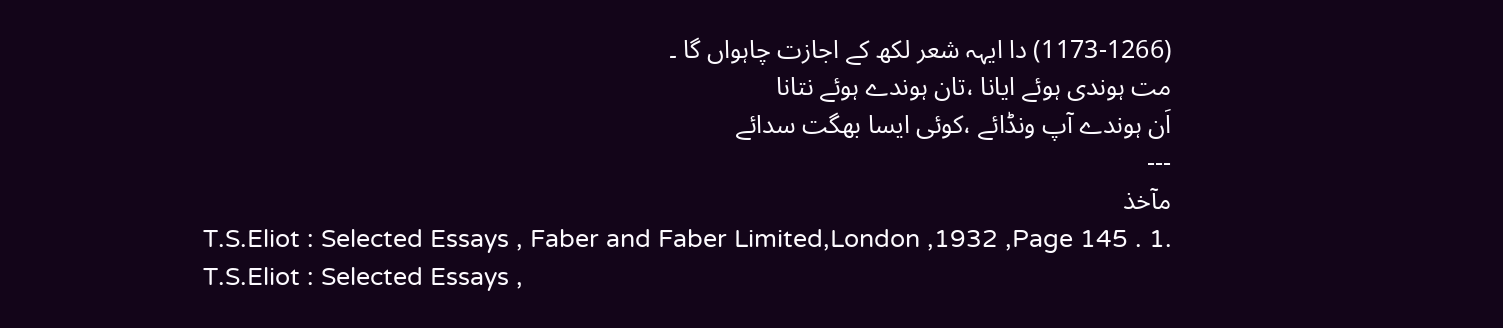(1173-1266) دا ایہہ شعر لکھ کے اجازت چاہواں گا ۔
مت ہوندی ہوئے ایانا ،تان ہوندے ہوئے نتانا
اَن ہوندے آپ ونڈائے ،کوئی ایسا بھگت سدائے
---
مآخذ
T.S.Eliot : Selected Essays , Faber and Faber Limited,London ,1932 ,Page 145 . 1.
T.S.Eliot : Selected Essays ,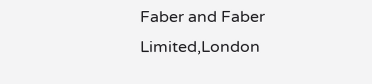Faber and Faber Limited,London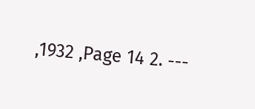,1932 ,Page 14 2. ---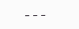---